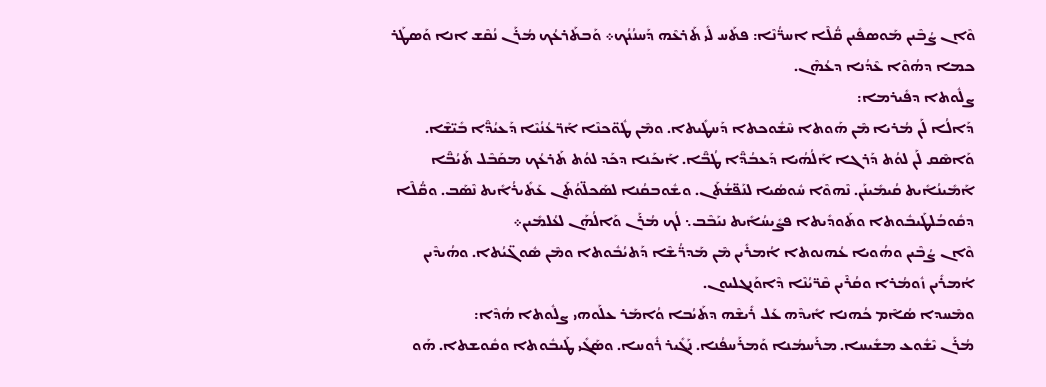ܘܶܐܢ ܨܳܒܶܝܢ ܡܰܘܣܦܺܝܢ ܩ̈ܳܠܶܐ ܐܚܪ̈ܳܢܶܐ: ܦܬܰܚ ܠܺܝ ܬܰܪܥܶܗ ܕܰܚܢܳܢܳܟ܀ ܘܰܒܬܰܪܥܳܟ ܡܳܪܰܢ ܢܳܩܶܫ ܐܢܐ ܘܰܣܛܰܪ ܟܡܐ ܕܗܳܘܶܐ ܥܶܕܳܢܐ ܕܥܳܗܶܢ.
ܨܠܽܘܬܐ ܕܦܺܝܪܡܐ:
ܕܰܐܠܳܐ ܠܰܢ ܡܳܪܝܐ ܡܶܢ ܗܰܘܬܐ ܚܶܫܽܘܟܬܐ ܕܰܚܛܺܝܬܐ. ܘܡܶܢ ܛܽܘ̈ܟܢܶܐ ܐܰܪ̈ܥܳܢܳܝܶܐ ܕܰܥܝܳܕ̈ܶܐ ܒܺܝ̈ܫܶܐ. ܘܰܐܣܶܩ ܠܰܢ ܠܘܳܬ ܕܰܪܓܐ ܐܰܠܳܗܳܝܐ ܕܰܥܒܳܕ̈ܶܐ ܛܳܒ̈ܶܐ. ܐܰܝܟܰܢܐ ܕܟܰܕ ܠܘܳܬ ܬܰܪܥܳܟ ܡܩܰܒܶܠ ܬܰܝܳܒ̈ܶܐ ܐܰܡܺܝܢܳܐܺܝܬ ܩܳܝܡܺܝܢܰܢ. ܢܶܗܘܶܐ ܚܽܘܣܳܝܐ ܠܢܰܦ̈ܫܳܬܰܢ. ܘܫܽܘܒܩܳܢܐ ܠܣܰܟܠ̈ܘܳܬܰܢ ܥܰܬܺܝܪܳܐܺܝܬ ܢܶܣܰܒ. ܘܩ̈ܳܠܶܐ ܕܩܽܘܒܳܠܛܰܝܒܽܘܬܐ ܘܬܰܘܕܺܝܬܐ ܦܨܺܝܚܳܐܺܝܬ ܢܝܰܒܶܒ܆ ܠܳܟ ܡܳܪܰܢ ܘܰܐܠܳܗܰܢ ܠܥܳܠܡܺܝܢ܀
ܘܶܐܢ ܨܳܒܶܝܢ ܘܗܳܘܝܐ ܥܳܗܢܘܬܐ ܐܳܡܪܺܝܢ ܡܶܢ ܡܰܕܪ̈ܳܫܶܐ ܕܰܬܝܳܒܽܘܬܐ ܘܡܶܢ ܣܽܘܓ̈ܝܳܬܐ. ܘܗܳܝܕܶܝܢ ܐܳܡܪܺܝܢ ܙܽܘܡܳܪܐ ܘܩܳܪܶܝܢ ܩܶܪ̈ܝܳܢܶܐ ܕܶܐܘܰܢܓܠܝܘܢ.
ܘܡܶܚܕܐ ܣܳܐܶܡ ܟܳܗܢܐ ܐܺܝܕܶܗ ܥܰܠ ܪܺܝܫܶܗ ܕܬܰܝܳܒܐ ܘܳܐܡܰܪ ܥܠܰܘܗܝ ܨܠܽܘܬܐ ܗܳܕܶܐ:
ܡܳܪܰܢ ܝܶܫܽܘܥ ܡܫܺܝܚܐ. ܡܪܰܚܡܳܢܐ ܘܰܡܪܰܚܦܳܢܐ. ܢܰܓܺܝܪ ܪܽܘܚܐ. ܘܣܰܓܺܝ ܛܰܝܒܽܘܬܐ ܘܩܽܘܫܬܐ. ܗܰܘ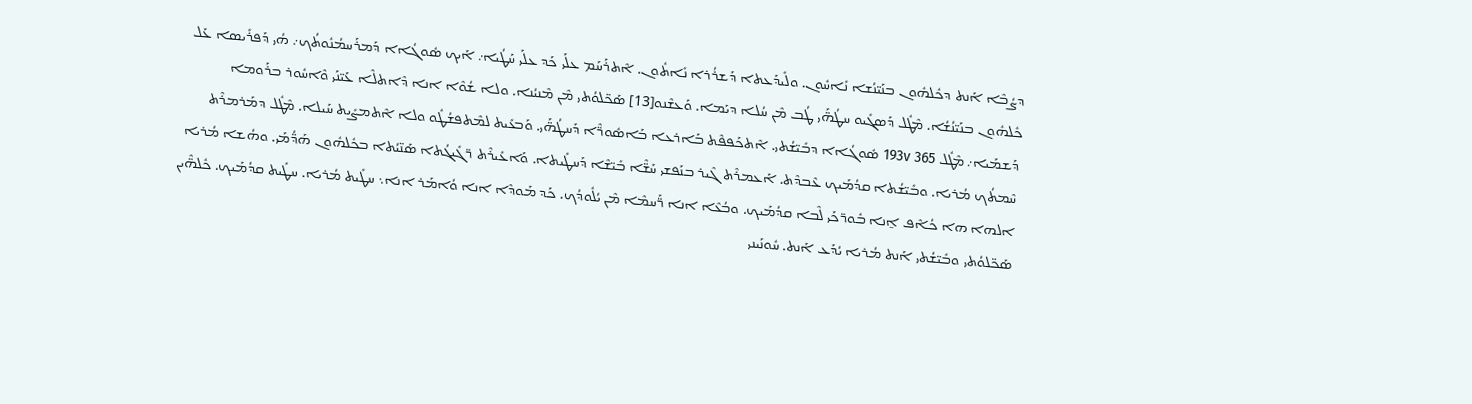ܕܨܳܒܶܐ ܐܰܢܬ ܕܟܽܠܗܽܘܢ ܒܢܰܝ̈ܢܳܫܐ ܢܺܐܚܽܘܢ. ܘܠܺܝܕܰܥܬܐ ܕܰܫܪܳܪܐ ܢܺܐܬܽܘܢ. ܐܶܬܪܰܚܰܡ ܥܠܰܝ ܟܰܕ ܥܠܰܝ ܚܰܛܳܝܐ܇ ܐܰܝܟ ܣܽܘܓܳܐܐ ܕܰܡܪܰܚܡܳܢܽܘܬܳܟ܇ ܗܳܝ ܕܰܦܪܺܝܣܐ ܥܰܠ ܟܽܠܗܽܘܢ ܒܢܰܝ̈ܢܳܫܳܐ. ܡܶܛܽܠ ܕܰܣܓܺܝܘ ܚܛܳܗ̈ܰܝ ܛܳܒ ܡܶܢ ܚܳܠܐ ܕܝܰܡܐ. ܘܰܥܫܶܢܘ[13] ܣܰܟ̈ܠܘܳܬܝ ܡܶܢ ܡܶܢܝܳܢܐ. ܘܠܐ ܫܳܘܶܐ ܐܢܐ ܕܶܐܬܠܶܐ ܥܰܝ̈ܢܰܝ ܘܶܐܚܽܘܪ ܒܪܰܘܡܐ ܕܰܫܡܰܝܐ܇ ܡܶܛܽܠ 193v 365 ܣܽܘܓܳܐܐ ܕܒܺܝ̈ܫܳܬܝ. ܐܶܬܟܰܦܦܶܬ ܒܰܐܪܥܐ ܒܰܐܣܽܘܪ̈ܶܐ ܕܰܚܛܳܗ̈ܰܝ. ܘܰܒܥܺܝܬ ܠܡܶܬܦܫܳܛܽܘ ܘܠܐ ܐܶܬܡܨܺܝܬ ܚܰܝܠܐ. ܡܶܛܽܠ ܕܡܰܪܡܪܶܬ ܚܶܡܬܳܟ ܡܳܪܝܐ. ܘܒܺܝ̈ܫܳܬܐ ܩܕܳܡܰܝܟ ܥܶܒܕܶܬ. ܐܰܥܡܪܶܬ ܓܶܝܪ ܒܢܰܦܫܝ ܚܰܫ̈ܶܐ ܒܺܝ̈ܫܶܐ ܕܰܚܛܺܝܬܐ. ܘܰܐܥܺܝܪܶܬ ܪ̈ܓܺܝܓܳܬܐ ܣܰܢ̈ܝܳܬܐ ܒܟܽܠܗܽܘܢ ܗܰܕ̈ܳܡܰܝ. ܘܗܳܫܐ ܡܳܪܝܐ ܐܠܗܐ ܗܐ ܟܳܐܶܦ ܐ̱ܢܐ ܒܽܘܪ̈ܟܰܝ ܠܶܒܐ ܩܕܳܡܰܝܟ. ܘܒܳܥܶܐ ܐܢܐ ܪ̈ܰܚܡܶܐ ܡܶܢ ܝܳܠܽܘܕܳܟ. ܟܰܕ ܡܰܘܕܶܐ ܐܢܐ ܘܳܐܡܰܪ ܐܢܐ܆ ܚܛܺܝܬ ܡܳܪܝܐ. ܚܛܺܝܬ ܩܕܳܡܰܝܟ. ܟܽܠܗ̈ܶܝܢ ܣܰܟ̈ܠܘܳܬܝ ܘܒܺܝ̈ܫܳܬܝ ܐܰܢܬ ܡܳܪܝܐ ܝܳܕܰܥ ܐܰܢܬ. ܚܽܘܢܰܝܢܝ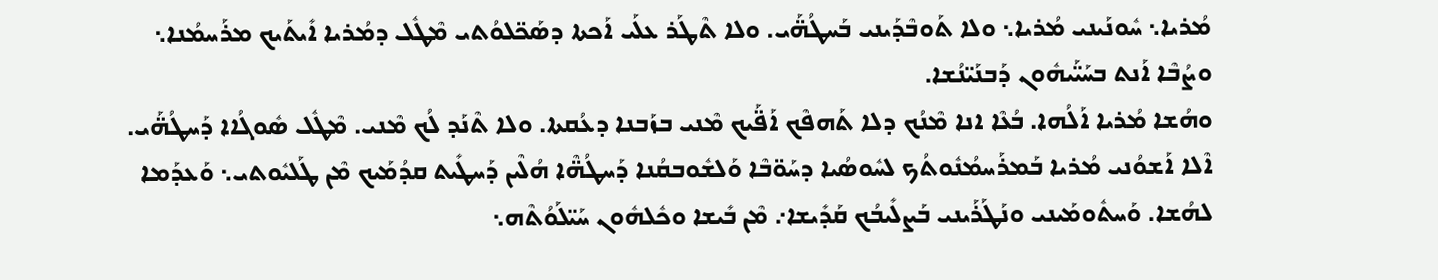ܡܳܪܝܐ܆ ܚܽܘܢܰܝܢܝ ܡܳܪܝܐ܆ ܘܠܐ ܬܰܘܒܶܕܰܝܢܝ ܒܰܚܛܳܗ̈ܰܝ. ܘܠܐ ܬܶܛܰܪ ܥܠܰܝ ܐܰܟܬܐ ܕܣܰܟ̈ܠܘܳܬܝ ܡܶܛܽܠ ܕܡܳܪܝܐ ܐܺܝܬܰܝܟ ܡܪܰܚܡܳܢܐ܆ ܘܨܳܒܶܐ ܐܰܢܬ ܒܚܰܝ̈ܰܝܗܽܘܢ ܕܰܒܢܰܝ̈ܢܳܫܐ.
ܘܗܳܫܐ ܡܳܪܝܐ ܐܰܠܳܗܐ. ܒܳܥܶܐ ܐܢܐ ܡܶܢܳܟ ܕܠܐ ܬܰܗܦܶܟ ܐܰܦ̈ܰܝܟ ܡܶܢܝ ܒܙܰܒܢܐ ܕܥܳܩܬܐ. ܘܠܐ ܬܶܢܰܕ ܠܳܟ ܡܶܢܝ. ܡܶܛܽܠ ܣܽܘܓܳܐܐ ܕܰܚܛܳܗ̈ܰܝ. ܐܶܠܐ ܐܰܫܘܳܢܝ ܡܳܪܝܐ ܒܰܡܪܰܚܡܳܢܽܘܬܳܟ ܠܚܽܘܣܳܝܐ ܕܚܰܘ̈ܒܶܐ ܘܰܠܫܽܘܒܩܳܢܐ ܕܰܚܛܳܗ̈ܶܐ ܗܳܠܶܝܢ ܕܰܚܛܺܝܬ ܩܕܳܡܰܝܟ ܡܶܢ ܛܰܠܝܽܘܬܝ܆ ܘܰܥܕܰܡܐ ܠܗܳܫܐ. ܘܰܚܬܽܘܡܰܝܢܝ ܘܢܰܛܰܪܰܝܢܝ ܒܰܨܠܺܝܒܳܟ ܩܰܕܺܝܫܐ܇ ܡܶܢ ܒܺܝܫܐ ܘܟܽܠܗܽܘܢ ܚܰܝ̈ܠܰܘܳܬܶܗ܆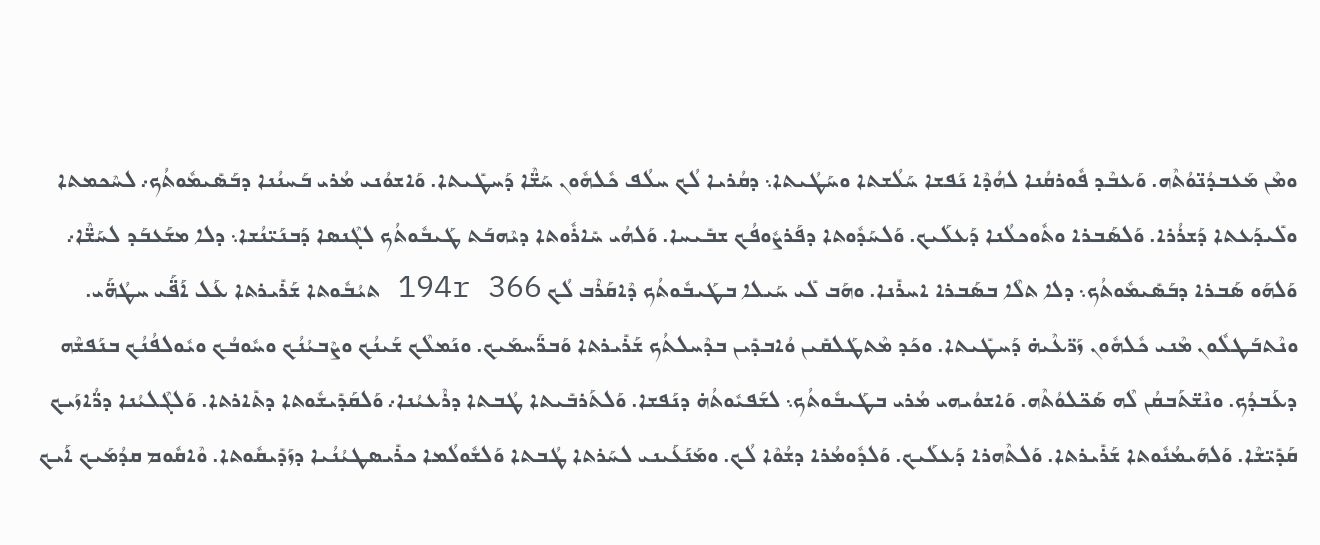ܘܡܶܢ ܡܰܥܒܕܳܢ̈ܘܳܬܶܗ. ܘܰܥܒܶܕ ܦܽܘܪܩܳܢܐ ܠܗܳܕܶܐ ܢܰܦܫܐ ܚܰܠܳܫܬܐ ܘܚܰܛܳܝܬܐ܆ ܕܩܳܪܝܐ ܠܳܟ ܚܠܳܦ ܟܽܠܗܽܘܢ ܚܰܫ̈ܶܐ ܕܰܚܛܺܝܬܐ. ܘܰܐܫܘܳܢܝ ܡܳܪܝ ܒܰܚܢܳܢܐ ܕܒܰܣܺܝܡܽܘܬܳܟ܇ ܠܚܶܟܡܬܐ ܘܠܺܝܕܰܥܬܐ ܕܰܫܪܳܪܐ. ܘܰܠܣܰܒܪܐ ܘܬܽܘܟܠܳܢܐ ܕܰܥܠܰܝܟ. ܘܰܠܚܰܕܽܘܬܐ ܕܦܰܪܨܽܘܦܳܟ ܫܒܺܝܚܐ. ܘܰܠܗܳܝ ܚܺܐܪܽܘܬܐ ܕܝܶܗܒܰܬ ܛܰܝܒܽܘܬܳܟ ܠܓܶܢܣܐ ܕܰܒܢܰܝ̈ܢܳܫܐ܆ ܕܠܐ ܡܫܰܥܒܰܕ ܠܚܰܫ̈ܶܐ܇ ܘܰܠܗܰܘ ܣܰܒܪܐ ܕܒܰܣܺܝܡܽܘܬܳܟ܆ ܕܠܐ ܬܠܶܐ ܒܣܰܒܪܐ ܐܚܪܺܢܐ. ܘܗܰܒ ܠܺܝ ܚܰܝܠܐ ܒܛܰܝܒܽܘܬܳܟ ܕܶܐܩܰܪܶܒ ܠܳܟ 194r 366 ܬܝܳܒܽܘܬܐ ܫܰܪܺܝܪܬܐ ܥܰܠ ܐܰܦ̈ܰܝ ܚܛܳܗ̈ܰܝ. ܘܢܶܬܒܰܛܠܽܘܢ ܡܶܢܝ ܟܽܠܗܽܘܢ ܙܰܪ̈ܥܶܝܗ̇ ܕܰܚܛܺܝܬܐ. ܘܟܰܕ ܡܶܬܛܰܠܩܺܝܢ ܘܳܐܒܕܺܝܢ ܒܕܶܚܠܬܳܟ ܫܰܪܺܝܪܬܐ ܘܰܒܪ̈ܰܚܡܰܝܟ. ܘܢܰܡܠܶܟ ܫܰܝܢܳܟ ܘܨܶܒܝܳܢܳܟ ܘܚܽܘܒܳܟ ܘܝܽܘܠܦܳܢܳܟ ܒܢܰܦܫܶܗ ܕܥܰܒܕܳܟ. ܘܢܶܫ̈ܬܰܒܩܳܢ ܠܶܗ ܣܰܟ̈ܠܘܳܬܶܗ. ܘܰܐܫܘܳܝܗܝ ܡܳܪܝ ܒܛܰܝܒܽܘܬܳܟ܆ ܠܫܰܦܝܽܘܬܳܗ̇ ܕܢܰܦܫܐ. ܘܰܠܬܰܪܒܺܝܬܐ ܛܳܒܬܐ ܕܪܶܥܝܳܢܐ܇ ܘܰܠܩܰܕܺܝܫܽܘܬܐ ܕܬܺܐܪܬܐ. ܘܰܠܓܶܠܝܳܢܐ ܕܪ̈ܳܐܙܰܝܟ ܩܰܕܺܝ̈ܫܶܐ. ܘܰܠܗܰܝܡܳܢܽܘܬܐ ܫܰܪܺܝܪܬܐ. ܘܰܠܬܶܗܪܐ ܕܰܥܠܰܝܟ. ܘܰܠܕܽܘܡܳܪܐ ܕܫܳܘܶܐ ܠܳܟ. ܘܡܰܢܰܥܰܝܢܝ ܠܚܰܪܬܐ ܛܳܒܬܐ ܘܰܠܫܽܘܠܳܡܐ ܟܪܺܝܣܛܝܳܢܳܝܐ ܕܙܰܕܺܝܩܽܘܬܐ. ܘܶܐܩܽܘܡ ܩܕܳܡܰܝܟ ܐܰܝܟ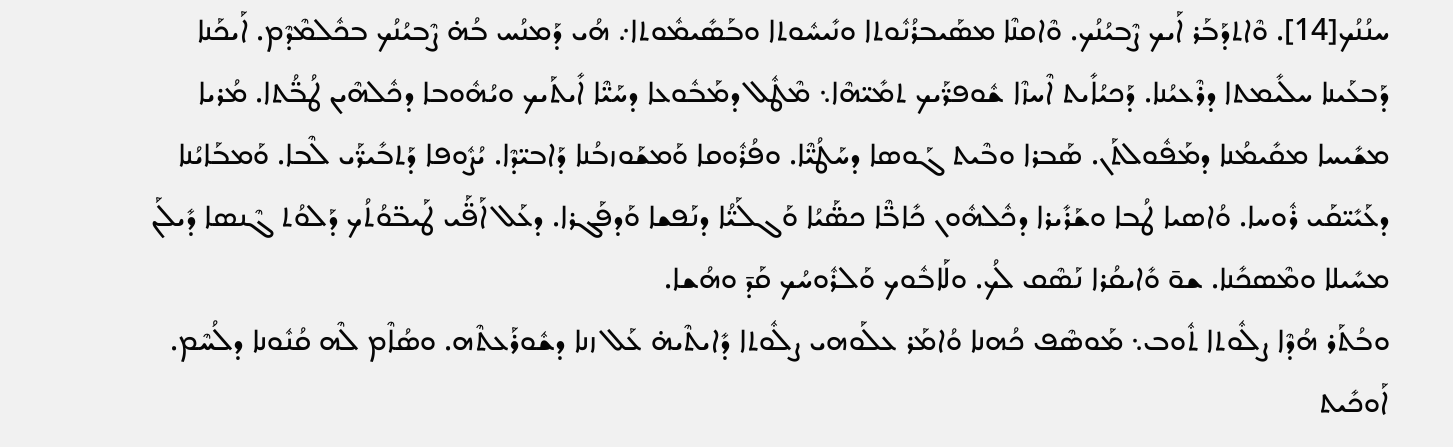ܚܢܳܢܳܟ[14]. ܘܶܐܬܕܰܒܰܪ ܐܰܝܟ ܨܶܒܝܳܢܳܟ. ܘܶܐܩܢܶܐ ܡܣܰܝܒܪܳܢܽܘܬܐ ܘܢܺܝܚܽܘܬܐ ܘܒܰܣܺܝܡܽܘܬܐ܇ ܗܳܝ ܕܰܡܢܳܚ ܒܳܗ̇ ܨܶܒܝܳܢܳܟ ܒܟܽܠܡܶܕܶܡ. ܐܰܝܟܰܢܐ ܕܰܒܥܰܝܢܐ ܚܠܺܝܡܬܐ ܕܪܶܥܝܳܢܐ. ܕܰܟܝܳܐܺܝܬ ܐܶܚܙܶܐ ܫܽܘܦܪ̈ܰܝܟ ܬܡܺܝ̈ܗܶܐ܆ ܡܶܛܽܠ ܕܡܰܒܽܘܥܐ ܕܚܰܝ̈ܶܐ ܐܺܝܬܰܝܟ ܘܝܳܗܽܘܒܐ ܕܟܽܠܗܶܝܢ ܛܳܒ̈ܳܬܐ. ܡܳܪܝܐ ܡܫܺܝܚܐ ܡܩܺܝܡܳܢܐ ܕܡܰܦܽܘܠܬܰܢ. ܣܰܒܪܐ ܘܒܶܝܬ ܓܰܘܣܐ ܕܚܰܛܳܝ̈ܶܐ. ܘܦܳܪܽܘܩܐ ܘܰܡܫܰܘܙܒܳܢܐ ܕܰܐܒܝ̈ܕܶܐ. ܝܳܨܽܘܦܐ ܕܰܬܒܺܝܪ̈ܰܝ ܠܶܒܐ. ܘܰܡܒܰܐܝܳܢܐ ܕܥܰܝܺܝ̈ܩܰܝ ܪܽܘܚܐ. ܘܳܐܣܝܐ ܛܳܒܐ ܘܫܰܪܺܝܪܐ ܕܟܽܠܗܽܘܢ ܟܺܐܒ̈ܶܐ ܟܣ̈ܰܝܳܐ ܘܰܓܠܰܝ̈ܳܐ ܕܢܰܦܫܐ ܘܰܕܦܰܓܪܐ. ܕܥܰܠ ܐܰܦ̈ܰܝ ܛܰܝܒ̈ܘܳܬܳܟ ܕܰܠܘܳܬ ܓܶܢܣܐ ܕܺܝܠܰܢ ܡܚܺܝܠܐ ܘܡܶܣܟܺܢܐ. ܫܘ̄ ܘܺܐܝܩܳܪܐ ܢܰܣܶܩ ܠܳܟ. ܘܠܰܐܒܽܘܟ ܘܰܠܪܽܘܚܳܟ ܩܰܕ̄ ܘܗܳܫܐ.
ܘܒܳܬܰܪ ܗܳܕܶܐ ܨܠܽܘܬܐ ܬܽܘܒ܆ ܡܰܘܣܶܦ ܟܳܗܢܐ ܘܳܐܡܰܪ ܥܠܰܘܗܝ ܨܠܽܘܬܐ ܕܺܐܝܬܶܝܗ̇ ܥܰܠ ܙܢܐ ܕܫܽܘܪܰܥܬܶܗ. ܘܣܳܐܶܡ ܠܶܗ ܩܳܢܽܘܢܐ ܕܠܳܚܶܡ. ܐܰܘܟܺܝܬ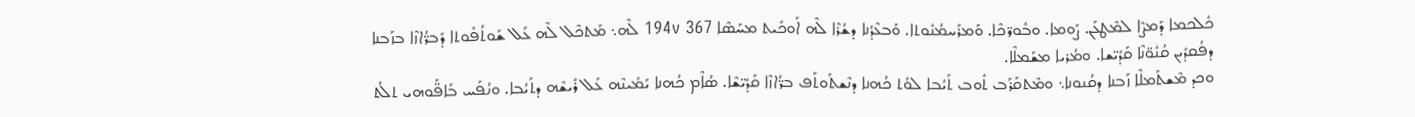ܟܽܠܟܡܐ ܕܰܡܨܶܐ ܠܡܶܛܥܰܢ. ܨܰܘܡܐ. ܘܒܽܘܪ̈ܟܶܐ. ܘܰܡܪܰܚܡܳܢܽܘܬܐ. ܘܰܒܥܶܕܳܢܐ ܕܫܳܪܶܐ ܠܶܗ ܐܰܘܟܺܝܬ ܡܚܰܣܶܐ 194v 367 ܠܶܗ܆ ܡܰܬܟܶܠ ܠܶܗ ܥܰܠ ܫܰܘܬܳܦܽܘܬܐ ܕܰܒܪ̈ܳܐܙܶܐ ܒܙܰܒܢܐ ܕܦܳܩܕܺܝܢ ܩܳܢܽܘ̈ܢܶܐ ܩܰܕܺܝ̈ܫܐ. ܘܡܳܪܝܐ ܡܫܰܡܠܶܐ.
ܘܟܕ ܡܶܫܬܰܡܠܶܐ ܙܰܒܢܐ ܕܩܳܢܘܢܐ܆ ܘܡܶܬܩܰܪܰܒ ܬܽܘܒ ܬܰܝܳܒܐ ܠܘܳܬ ܟܳܗܢܐ ܕܢܶܫܬܰܘܬܰܦ ܒܪ̈ܳܐܙܶܐ ܩܰܕܺܝ̈ܫܶܐ. ܣܳܐܶܡ ܟܳܗܢܐ ܝܰܡܺܝܢܶܗ ܥܰܠ ܪܺܝܫܶܗ ܕܬܰܝܳܒܐ. ܘܢܳܦܰܚ ܒܰܐܦ̈ܰܘܗܝ ܬܠܳܬ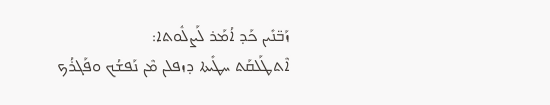ܙܰܒ̈ܢܺܝܢ ܟܰܕ ܐܳܡܰܪ ܠܰܨܠܽܘܬܐ:
ܐܶܬܛܰܠܩܰܬ ܚܛܺܝܬܐ ܕܙܦܠܢ ܡܶܢ ܢܰܦܫܳܟ ܘܦܰܓܪܳܟ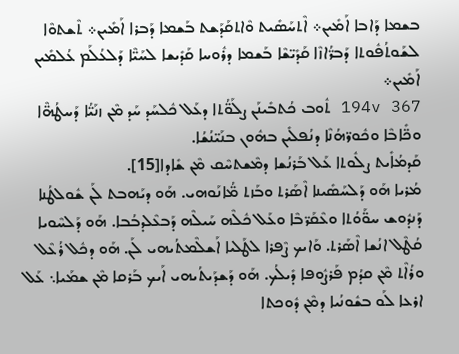ܒܫܡܐ ܕܰܐܒܐ ܐܰܡܺܝܢ܀ ܐܶܬܚܰܣܺܝܬ ܘܶܐܬܩܰܕܰܫܬ ܒܰܫܡܐ ܕܰܒܪܐ ܐܰܡܺܝܢ܀ ܬܶܫܬܘܶܐ ܠܫܰܘܬܳܦܽܘܬܐ ܕܰܒܪ̈ܳܐܙܶܐ ܩܰܕܺܝ̈ܫܶܐ ܒܰܫܡܐ ܕܪܽܘܚܐ ܩܰܕܺܝܫܐ ܠܚܰܝ̈ܶܐ ܕܰܠܥܳܠܰܡ ܥܳܠܡܺܝܢ ܐܰܡܺܝܢ܀
194v 367 ܬܽܘܒ ܟܳܬܒܺܝܢܰܢ ܨܠܰܘ̈ܳܬܐ ܕܥܰܠ ܟܽܠܚܰܕ ܚܰܕ ܡܶܢ ܙܢܰܝ̈ܳܐ ܕܰܚܛܳܗ̈ܶܐ ܘܟ̈ܺܐܒܶܐ ܘܟܽܘܪ̈ܗܳܢܶܐ ܕܢܳܦܠܺܝܢ ܒܗܽܘܢ ܒܢܰܝ̈ܢܳܫܳܐ.
ܩܰܕܡܳܐܺܝܬ ܨܠܽܘܬܐ ܥܰܠ ܒܰܪܢܳܫܐ ܕܡܶܫܬܚܶܩ ܡܶܢ ܫܺܐܕܐ[15].
ܡܳܪܝܐ ܗܰܘ ܕܰܠܚܰܣܺܝܢܐ ܐܶܣܰܪܬ ܘܒܰܙܬ ܡ̈ܳܐܢܰܘܗܝ. ܗܰܘ ܕܝܰܗܒܬ ܠܰܢ ܫܽܘܠܛܳܢܐ ܕܰܢܕܽܘܫ ܚܘ̈ܰܘܳܬܐ ܘܥܶܩܰܪ̈ܒܶܐ ܘܥܰܠ ܟܽܠܶܗ ܚܰܝܠܶܗ ܕܰܒܥܶܠܕܒܳܒܐ. ܗܰܘ ܕܰܠܚܶܘܝܐ ܩܳܛܶܠ ܐܢܳܫܐ ܐܶܣܰܪܬ. ܘܰܐܝܟ ܨܶܦܪܐ ܠܛܰܠܝܐ ܐܰܫܠܶܡܬܳܝܗܝ ܠܰܢ. ܗܰܘ ܕܟܽܠ ܪܳܥܶܠ ܘܪܳܐܶܬ ܡܶܢ ܩܕܳܡ ܦܰܪܨܽܘܦܐ ܕܺܝܠܳܟ. ܗܰܘ ܕܰܫܕܰܝܬܳܝܗܝ ܐܰܝܟ ܒܰܪܩܐ ܡܶܢ ܫܡܰܝܐ܆ ܥܰܠ ܐܪܥܐ ܠܰܘ ܒܫܽܘܢܳܝܐ ܕܡܶܢ ܕܽܘܟܬܐ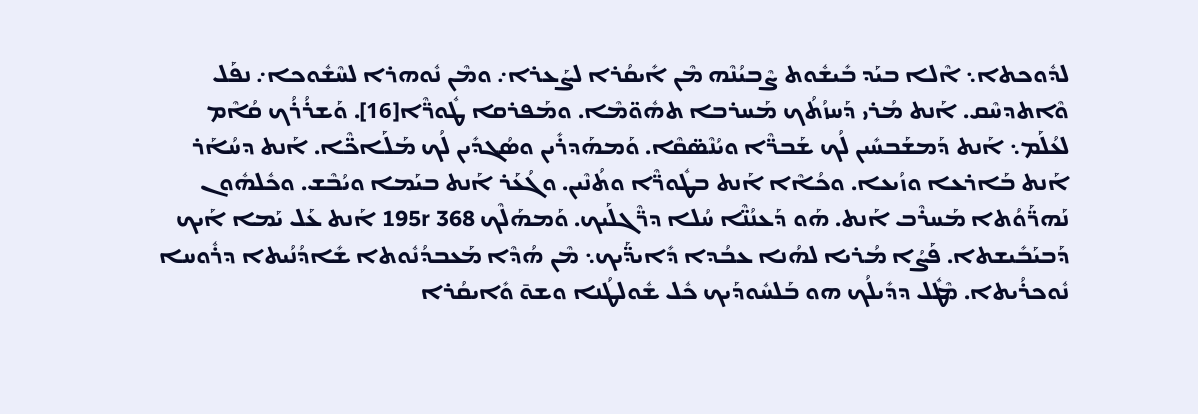ܠܕܽܘܟܬܐ܆ ܐܶܠܐ ܒܝܰܕ ܒܺܝܫܽܘܬ ܨܶܒܝܳܢܶܗ ܡܶܢ ܐܺܝܩܳܪܐ ܠܨܰܥܪܐ܇ ܘܡܶܢ ܢܽܘܗܪܐ ܠܚܶܫܽܘܟܐ܇ ܢܦܰܠ ܘܶܐܬܕܚܶܩ. ܐܰܢܬ ܡܳܪܝ ܕܰܚܙܳܬܳܟ ܡܰܚܪܒܐ ܬܗܽܘ̈ܡܶܐ. ܘܡܰܦܪܩܐ ܛܽܘܪ̈ܶܐ[16]. ܘܰܫܪܳܪܳܟ ܩܳܐܶܡ ܠܥܳܠܰܡ܆ ܐܰܢܬ ܕܰܡܫܰܒܚܺܝܢ ܠܳܟ ܫܰܒܪ̈ܶܐ ܘܝܳܢܶܣ̈ܩܶܐ. ܘܰܡܗܰܕܪܺܝܢ ܘܣܳܓܕܺܝܢ ܠܳܟ ܡܰܠܰܐܟ̈ܶܐ. ܐܰܢܬ ܕܚܳܐܰܪ ܐܰܢܬ ܒܰܐܪܥܐ ܘܙܳܝܥܐ. ܘܟܳܐܶܐ ܐܰܢܬ ܒܛܽܘܪ̈ܶܐ ܘܬܳܢܶܝܢ. ܘܓܳܥܰܪ ܐܰܢܬ ܒܝܰܡܐ ܘܝܳܒܶܫ. ܘܟܽܠܗܽܘܢ ܢܰܗܪ̈ܰܘܳܬܐ ܡܰܚܪܶܒ ܐܰܢܬ. ܗܰܘ ܕܰܥܢܳܢ̈ܶܐ ܚܳܠܐ ܕܪ̈ܶܓܠܰܝܟ. ܘܰܡܗܰܠܶܟ 195r 368 ܐܰܢܬ ܥܰܠ ܝܰܡܐ ܐܰܝܟ ܕܰܒܝܰܒܺܝܫܬܐ. ܦܰܨܳܐ ܡܳܪܝܐ ܠܗܳܢܐ ܥܒܳܕܐ ܕܺܐܝܕ̈ܰܝܟ܆ ܡܶܢ ܗܳܕܶܐ ܡܰܥܒܕܳܢܽܘܬܐ ܫܺܐܕܳܢܳܝܬܐ ܕܪܽܘܚܐ ܢܽܘܟܪܳܝܬܐ. ܡܶܛܽܠ ܕܕܺܝܠܳܟ ܗܘ ܒܰܠܚܽܘܕܰܝܟ ܟܽܠ ܫܽܘܠܛܳܢܐ ܘܫܘ̄ ܘܺܐܝܩܳܪܐ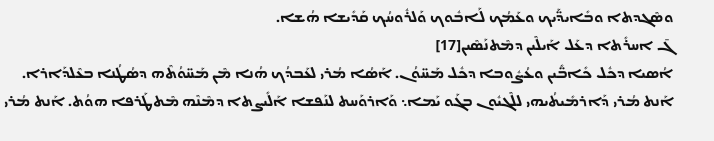ܘܣܶܓܕܬܐ ܘܒܺܐܝܕ̈ܰܝܟ ܘܥܰܡܳܟ ܠܰܐܒܽܘܟ ܘܰܠܪܽܘܚܳܟ ܩܰܕܺܝܫܐ ܗܳܫܐ.
ܓ̄ ܐܚܪܺܬܐ ܕܥܰܠ ܐܰܝܠܶܝܢ ܕܡܶܬܢܰܣܶܝܢ[17]
ܐܳܣܝܐ ܕܟܽܠ ܟܺܐܒ̈ܺܝܢ ܘܥܳܨܽܘܒܐ ܕܟܽܠ ܡܰܚ̈ܘܳܢ. ܐܰܣܳܐ ܡܳܪܝ ܠܥܰܒܕܳܟ ܗܳܢܐ ܡܶܢ ܡܰܚ̈ܘܳܬܶܗ ܕܣܳܛܳܢܐ ܒܥܶܠܕܰܐܪܐ. ܐܰܢܬ ܡܳܪܝ ܕܰܐܪܡܺܝܬܳܝܗܝ ܠܠܶܓܝܽܘܢ ܒܓܰܘ ܝܰܡܐ܆ ܘܰܐܪܘܰܚܬ ܠܢܰܦܫܐ ܐܰܠܺܝܨܬܐ ܕܡܶܢܶܗ ܡܶܬܛܰܪܦܐ ܗܘܳܬ. ܐܰܢܬ ܡܳܪܝ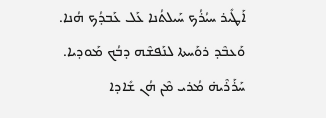ܐܰܛܺܝܪ ܚܝܳܪܳܟ ܚܰܝܠܬܳܢܐ ܥܰܠ ܥܰܒܕܳܟ ܗܳܢܐ. ܘܰܥܒܶܕ ܪܘܰܚܬܐ ܠܢܰܦܫܶܗ ܕܒܳܟ ܡܰܘܕܝܐ. ܚܰܪܰܪܶܝܗ̇ ܡܳܪܝ ܡܶܢ ܗܳܢ ܫܺܐܕܐ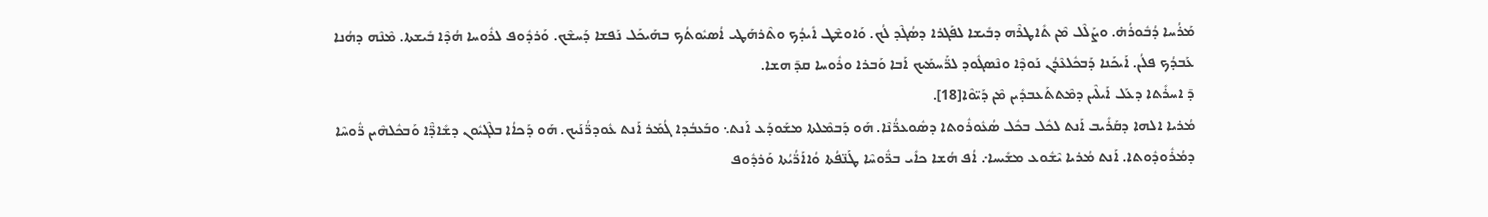ܡܰܪܳܚܐ ܕܳܒܽܘܪܳܗ̇. ܘܨܰܠܶܠ ܡܶܢ ܬܺܐܛܪܶܗ ܕܒܺܝܫܐ ܠܦܰܓܪܐ ܕܣܳܓܶܕ ܠܳܟ. ܘܰܐܘܫܶܛ ܐܺܝܕܳܟ ܘܬܶܪܗܰܛܝ ܐܳܣܝܽܘܬܳܟ ܒܗܰܝܟܰܠ ܢܰܦܫܐ ܕܰܚܫܶܟ. ܘܰܪܕܽܘܦ ܠܪܽܘܚܐ ܗܳܕܶܐ ܒܺܝܫܬܐ. ܡܶܢܶܗ ܕܗܳܢܐ ܥܰܒܕܳܟ ܦܠܳܢ. ܐܰܝܟܰܢܐ ܕܰܒܟܽܠܥܶܕܳܢ ܢܰܘܕܶܐ ܘܢܶܣܓܽܘܕ ܠܪ̈ܰܚܡܰܝܟ ܐܰܒܐ ܘܰܒܪܐ ܘܪܽܘܚܐ ܩܕ̄ ܗܫܐ.
ܕ̄ ܐܚܪܺܬܐ ܕܥܰܠ ܐܰܝܠܶܝܢ ܕܡܶܬܬܰܥܒܕܺܝܢ ܡܶܢ ܕܰܝ̈ܘܶܐ[18].
ܡܳܪܝܐ ܐܠܗܐ ܕܩܰܪܺܝܒ ܐܰܢܬ ܠܟܽܠ ܒܟܽܠ ܣܳܥܽܘܪܽܘܬܐ ܕܣܽܘܥܪ̈ܳܢܶܐ. ܗܰܘ ܕܰܒܡܶܠܬܐ ܡܫܰܘܕܰܥ ܐܰܢܬ܆ ܘܒܰܥܒܳܕܐ ܓܳܡܰܪ ܐܰܢܬ ܥܽܘܕܪ̈ܳܢܰܝܟ. ܗܰܘ ܕܰܟܐܳܐ ܒܠܶܓܝܽܘܢ ܕܫܺܐܕ̈ܶܐ ܘܰܒܟܽܠܗܶܝܢ ܪ̈ܽܘܚܶܐ ܕܡܳܪܽܘܕܽܘܬܐ. ܐܰܢܬ ܡܳܪܝܐ ܝܶܫܽܘܥ ܡܫܺܝܚܐ܇ ܐܳܦ ܗܳܫܐ ܟܐܺܝ ܒܪ̈ܽܘܚܶܐ ܛܰܢ̈ܦܳܬܐ ܘܳܐܐܰܪ̈ܳܝܳܬܐ ܘܰܪܕܽܘܦ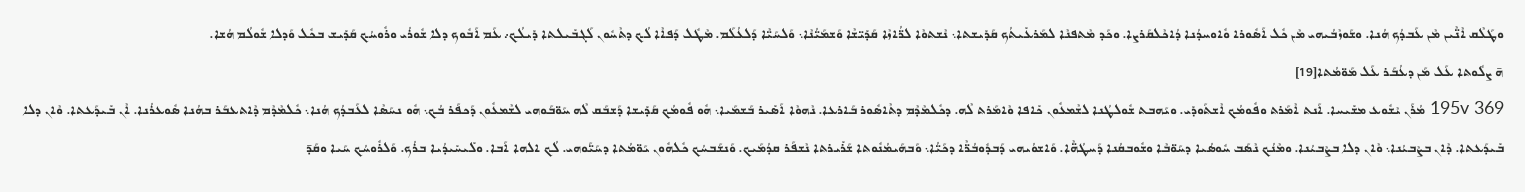ܘܛܰܠܶܩ ܐܶܢ̈ܶܝܢ ܡܶܢ ܥܰܒܕܳܟ ܗܳܢܐ. ܘܫܰܘܙܶܒܳܝܗܝ ܡܶܢ ܟܽܠ ܐܰܣܽܘܪܐ ܘܽܐܘܚܕܳܢܐ ܕܳܐܟܶܠܩܰܪܨܐ. ܘܟܰܕ ܡܶܬܦܢܶܐ ܠܡܰܪܥܺܝܬܳܟ ܩܰܕܺܝܫܬܐ܆ ܢܶܫܬܘܶܐ ܠܪ̈ܳܐܙܶܐ ܩܰܕܺܝ̈ܫܶܐ ܘܰܫܡܰܝ̈ܳܢܶܐ܆ ܘܰܠܚܰܝ̈ܶܐ ܕܰܠܥܳܠܰܡ. ܡܶܛܽܠ ܕܰܦܐܶܐ ܠܳܟ ܕܬܶܚܽܘܢ ܠܰܓܒܺܝܠܬܐ ܕܺܝܠܳܟ܇ ܥܰܡ ܐܰܒܽܘܟ ܕܠܐ ܫܽܘܪܳܝ ܘܪܽܘܚܳܟ ܩܰܕܺܝܫ ܒܟܽܠ ܘܰܕܠܐ ܫܽܘܠܳܡ ܗܳܫܐ.
ܗ̄ ܨܠܽܘܬܐ ܥܰܠ ܡܰܢ ܕܥܳܒܰܪ ܥܰܠ ܡܰܘ̈ܡܳܬܐ[19]
195v 369 ܡܳܪܰܢ ܝܶܫܽܘܥ ܡܫܺܝܚܐ. ܐܰܢܬ ܐܶܡܰܪܬ ܘܦܽܘܡܳܟ ܐܶܫܬܰܘܕܺܝ. ܘܝܰܗܒܬ ܫܽܘܠܛܳܢܐ ܠܫܶܡܥܽܘܢ ܟܺܐܦܐ ܘܶܐܡܰܪܬ ܠܶܗ. ܕܟܽܠܡܶܕܶܡ ܕܬܶܐܣܽܘܪ ܒܰܐܪܥܐ. ܢܶܗܘܶܐ ܐܰܣܺܝܪ ܒܰܫܡܰܝܐ܆ ܗܽܘ ܦܽܘܡܳܟ ܩܰܕܺܝܫܐ ܕܰܫܒܰܩ ܠܶܗ ܚܰܘ̈ܒܰܘܗܝ ܠܫܶܡܥܽܘܢ ܕܰܟܦܰܪ ܒܳܟ܆ ܗܽܘ ܢܚܰܣܶܐ ܠܥܰܒܕܳܟ ܗܳܢܐ܆ ܟܽܠܡܶܕܶܡ ܕܶܐܬܥܒܰܪ ܒܗܳܢܐ ܣܽܘܥܪܳܢܐ. ܐܶܢ ܒܺܝܕܰܥܬܐ. ܘܶܐܢ ܕܠܐ ܒܺܝܕܰܥܬܐ. ܕܶܐܢ ܒܨܶܒܝܳܢܐ܆ ܘܶܐܢ ܕܠܐ ܒܨܶܒܝܳܢܐ. ܘܡܶܢܳܟ ܢܶܣܰܒ ܚܽܘܣܳܝܐ ܕܚܰܘ̈ܒܶܐ ܘܫܽܘܒܩܳܢܐ ܕܰܚܛܳܗ̈ܶܐ. ܘܰܐܫܘܳܝܗܝ ܕܰܒܕܽܘܒܳܪ̈ܶܐ ܕܟܰܝ̈ܳܐ܆ ܘܰܒܗܰܝܡܳܢܽܘܬܐ ܫܰܪܺܝܪܬܐ ܢܶܫܦܰܪ ܩܕܳܡܰܝܟ. ܘܰܢܫܰܒܚܳܟ ܟܽܠܗܽܘܢ ܝܰܘ̈ܡܳܬܐ ܕܚܰܝ̈ܰܘܗܝ. ܠܳܟ ܐܠܗܐ ܐܰܒܐ. ܘܠܺܝܚܺܝܕܳܝܐ ܒܪܳܟ. ܘܰܠܪܽܘܚܳܟ ܚܰܝܐ ܘܩܰܕ̄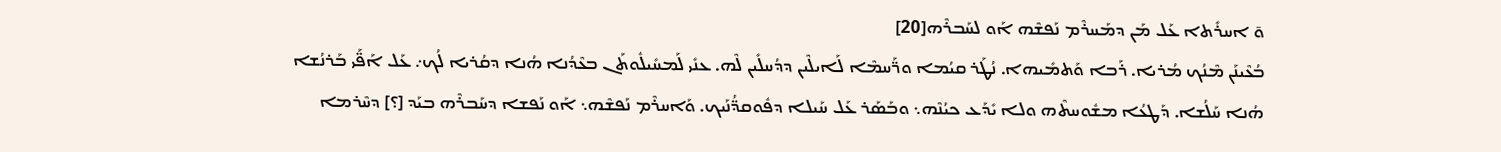ܘ̄ ܐܚܪܺܬܐ ܥܰܠ ܡܰܢ ܕܡܰܚܪܶܡ ܢܰܦܫܶܗ ܐܰܘ ܠܚܰܒܪܶܗ[20]
ܒܳܥܶܝܢܰܢ ܡܶܢܳܟ ܡܳܪܝܐ. ܪܰܒܐ ܘܰܬܡܺܝܗܐ. ܢܳܛܰܪ ܩܝܳܡܐ ܘܪ̈ܰܚܡܶܐ ܠܰܐܝܠܶܝܢ ܕܕܳܚܠܺܝܢ ܠܶܗ. ܥܢܺܝ ܠܰܡܚܺܝܠܽܘܬܰܢ ܒܥܶܕܳܢܐ ܗܳܢܐ ܕܩܳܪܝܐ ܠܳܟ܇ ܥܰܠ ܐܰܦ̈ܰܝ ܒܰܪܢܳܫܐ ܗܳܢܐ ܚܰܠܳܫܐ. ܕܰܛܥܳܐ ܡܫܽܘܚܬܶܗ ܘܠܐ ܝܺܕܰܥ ܟܝܳܢܶܗ܆ ܘܒܰܣܰܪ ܥܰܠ ܚܰܝܠܐ ܕܦܽܘܩܕ̈ܳܢܰܝܟ. ܘܰܐܚܪܶܡ ܢܰܦܫܶܗ܆ ܐܰܘ ܢܰܦܫܐ ܕܚܰܒܪܶܗ ܒܝܰܕ [؟] ܕܚܶܪܡܐ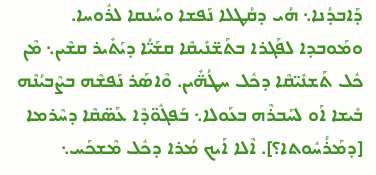ܕܰܐܒܕܳܢܐ܆ ܗܳܝ ܕܩܳܛܠܐ ܢܰܦܫܐ ܘܚܳܢܩܐ ܠܪܽܘܚܐ. ܘܡܰܘܒܕܐ ܠܦܰܓܪܐ ܒܬܰܫ̈ܢܺܝܩܶܐ ܩܫܰܝ̈ܳܐ ܕܝܰܬܺܝܪ ܩܫܶܝܢ܆ ܡܶܢ ܟܽܠ ܬܰܫܢܺܝ̈ܩܶܐ ܕܟܽܠ ܚܛܳܗ̈ܺܝܢ. ܘܶܐܣܰܪ ܢܰܦܫܶܗ ܒܨܶܒܝܳܢܶܗ ܒܺܝܫܐ ܐܰܘ ܠܚܰܒܪܶܗ ܒܥܰܘܠܐ܆ ܒܰܦܓܽܘ̈ܕܶܐ ܥܰܣ̈ܩܶܐ ܕܚܶܪܡܐ [ܕܡܰܪܳܚܽܘܬܐ؟]. ܐܶܠܐ ܐܰܝܟ ܡܳܪܐ ܕܟܽܠ ܡܶܫܟܰܚ܆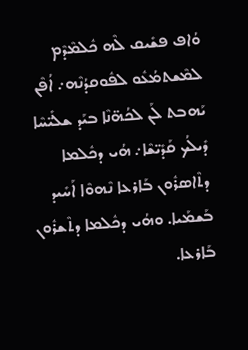ܘܳܐܦ ܦܫܺܝܩ ܠܶܗ ܟܽܠܡܶܕܶܡ ܠܡܶܫܬܡܳܥܽܘ ܠܦܽܘܩܕܳܢܶܗ܇ ܐܳܦܶܢ ܝܰܗܒܬ ܠܰܢ ܠܟܳܗ̈ܢܶܐ ܒܝܰܕ ܫܠܺܝ̈ܚܶܐ ܕܺܝܠܳܟ ܩܰܕܺܝ̈ܫܶܐ܇ ܗܳܝ ܕܟܽܠܡܐ ܕܬܶܐܣܪܽܘܢ ܒܰܐܪܥܐ ܢܶܗܘܶܐ ܐܰܚܺܝܕ ܒܰܫܡܰܝܐ. ܘܗܳܝ ܕܟܽܠܡܐ ܕܬܶܫܪܽܘܢ ܒܰܐܪܥܐ.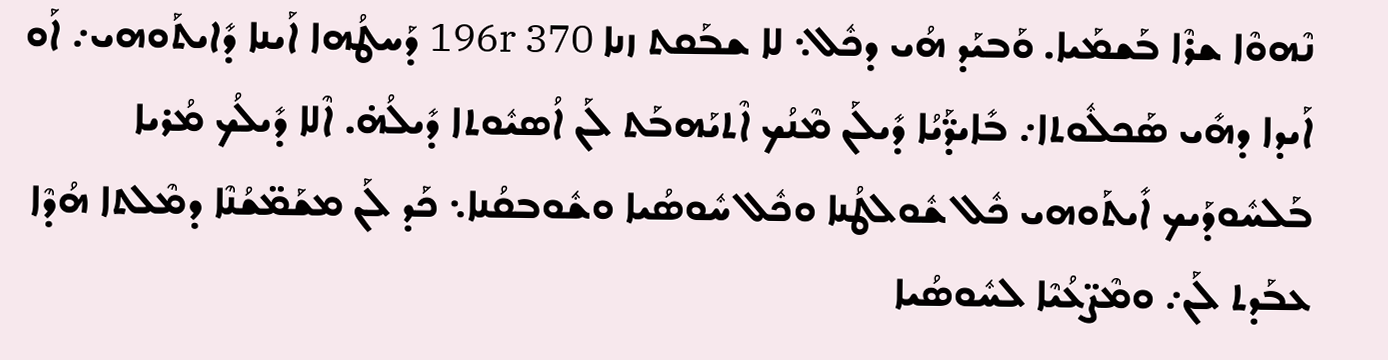ܢܶܗܘܶܐ ܫܪܶܐ ܒܰܫܡܰܝܐ. ܘܰܒܝܰܕ ܗܳܝ ܕܟܽܠ܆ ܠܐ ܫܒܰܩܬ ܙܢܐ 196r 370 ܕܰܚܛܳܗܐ ܐܰܝܢܐ ܕܺܐܝܬܰܘܗܝ܇ ܐܰܘ ܐܰܝܕܐ ܕܗܺܝ ܣܰܟܠܽܘܬܐ܇ ܒܺܐܝܕ̈ܰܝܳܐ ܕܺܝܠܰܢ ܡܶܢܳܟ ܐܶܬܝܰܗܒܰܬ ܠܰܢ ܐܳܣܝܽܘܬܐ ܕܺܝܠܳܗ̇. ܐܶܠܐ ܕܺܝܠܳܟ ܡܳܪܝܐ ܒܰܠܚܽܘܕܰܝܟ ܐܺܝܬܰܘܗܝ ܟܽܠ ܫܽܘܠܛܳܢܐ ܘܟܽܠ ܚܽܘܣܳܝܐ ܘܫܽܘܒܩܳܢܐ܆ ܟܰܕ ܠܰܢ ܡܫܰܡ̈ܫܳܢܶܐ ܕܡܶܠܬܐ ܗܳܕܶܐ ܥܒܰܕܬ ܠܰܢ܇ ܘܡܶܨ̈ܥܳܝܶܐ ܠܚܽܘܣܳܝܐ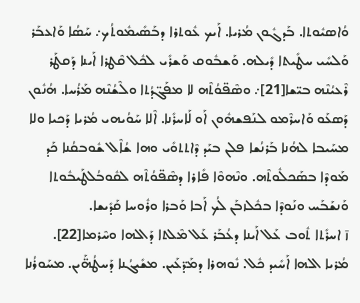ܘܳܐܣܝܽܘܬܐ. ܒܰܕܓܽܘܢ ܡܳܪܝܐ. ܐܰܝܟ ܥܽܘܬܪܐ ܕܒܰܣܺܝܡܽܘܬܳܟ܇ ܚܰܣܳܐ ܘܰܐܥܒܰܪ ܘܰܠܚܺܝ ܚܛܺܝܬܐ ܕܺܝܠܗ. ܘܰܫܒܽܘܩ ܘܰܫܪܺܝ ܠܟܽܠ ܩܶܛܪܐ ܐܰܝܢܐ ܕܰܩܛܰܪ ܪܶܥܝܳܢܶܗ ܒܝ̈ܫܐ[21]܇ ܘܣܶܦ̈ܘܳܬܶܗ ܠܐ ܡܦܰܓ̈ܕܳܬܐ ܘܠܶܫܳܢܶܗ ܡܰܪܳܚܐ. ܗܳܢܽܘܢ ܕܰܣܥܰܘ ܘܰܐܚܪܶܡܘ ܠܢܰܦܫܗܽܘܢ ܐܰܘ ܠܰܐܚܪܺܢܐ. ܐܶܠܐ ܚܰܘܳܝܗܝ ܡܳܪܝܐ ܕܰܟܝܐ ܘܠܐ ܡܚܰܝܒܐ ܠܗܳܢܐ ܒܰܪܢܳܫܐ ܦܠܢ ܒܝܰܕ ܕܶܐܬܬܘܺܝ ܘܗܐ ܫܳܐܶܠ ܫܽܘܒܩܳܢܐ ܟܰܕ ܡܰܘܕܶܐ ܒܣܰܟܠܽܘܬܶܗ. ܘܢܶܗܘܶܐ ܦܺܐܪܐ ܕܣܶܦ̈ܘܳܬܶܗ ܠܩܽܘܒܳܠܛܰܝܒܽܘܬܐ ܘܰܢܫܰܒܰܚ ܘܢܰܘܕܶܐ ܒܟܽܠܙܒܰܢ ܠܳܟ ܐܰܒܐ ܘܰܒܪܐ ܘܪܽܘܚܐ ܩܰܕܺܝܫܐ.
ܙ̄ ܐܚܪܺܬܐ ܬܽܘܒ ܥܰܠ ܐܰܝܢܐ ܕܥܳܒܰܪ ܥܰܠ ܡܶܠܬܐ ܕܰܐܠܗܐ ܘܚܶܪܡܐ[22].
ܡܳܪܝܐ ܐܠܗܐ ܐܰܚܺܝܕ ܟܽܠ. ܢܽܘܗܪܐ ܕܡܰܕ̈ܥܰܝܢ. ܡܫܺܝܓܳܢܐ ܕܰܚܛܳܗ̈ܰܝܢ. ܡܚܰܘܪܳܢܐ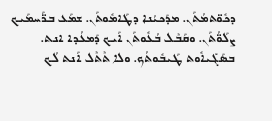ܕܟܽܘ̈ܬܡܳܬܰܢ. ܡܕܰܟܝܳܢܐ ܕܛܰܐܡܽܘܬܰܢ. ܫܡܰܥ ܒܪ̈ܰܚܡܰܝܟ ܨܠܰܘ̈ܳܬܰܢ. ܘܩܰܒܶܠ ܒܳܥܽܘܬܰܢ ܐܰܝܟ ܕܰܡܥܳܕܐ ܐܢܬ. ܒܣܰܓܺܝܐܽܘܬ ܛܰܝܒܽܘܬܳܟ. ܘܠܐ ܬܶܬܶܠ ܐܰܢܬ ܠܳܟ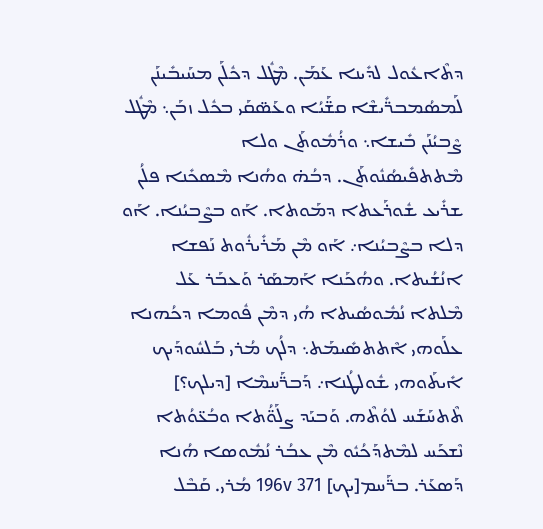ܕܬܶܐܥܽܘܠ ܠܕܺܝܢܐ ܥܰܡܰܢ. ܡܶܛܽܠ ܕܟܽܠܰܢ ܡܚܰܝܒܺܝܢܰܢ ܠܰܡܣܳܡܒܪ̈ܺܝܫܶܐ ܩܫ̈ܰܝܳܐ ܘܥܰܣ̈ܩܰܝ ܒܟܽܠ ܙܒܰܢ܆ ܡܶܛܽܠ ܨܶܒܝܳܢܰܢ ܒܺܝܫܐ܆ ܘܪܳܡܽܘܬܰܢ ܘܠܐ ܡܶܬܬܦܺܝܣܳܢܽܘܬܰܢ. ܕܒܳܗ̇ ܘܗܳܢܐ ܡܶܣܟܺܢܐ ܦܠܳܢ ܫܪܺܝܥ ܫܽܘܪܰܥܬܐ ܕܡܰܘܬܐ. ܐܰܘ ܒܨܶܒܝܳܢܐ. ܐܰܘ ܕܠܐ ܒܨܶܒܝܳܢܐ܇ ܐܰܘ ܡܶܢ ܡܰܪܺܝܪܽܘܬ ܢܰܦܫܐ ܐܢܳܫܳܝܬܐ. ܘܗܳܟܰܢܐ ܐܰܡܣܰܪ ܘܰܥܒܰܪ ܥܰܠ ܡܶܠܬܐ ܢܳܡܽܘܣܳܝܬܐ ܗܳܝ ܕܡܶܢ ܦܽܘܡܐ ܕܟܳܗܢܐ ܥܠܰܘܗܝ ܐܶܬܬܣܺܝܡܰܬ܆ ܕܠܳܟ ܡܳܪܝ ܒܰܠܚܽܘܕܰܝܟ ܐܺܝܬܰܘܗܝ ܫܽܘܠܛܳܢܐ܇ ܕܰܒܪ̈ܰܚܡܶܐ [ܕܝܠܟ؟] ܬܶܬܚܰܫܰܚ ܠܘܳܬܶܗ. ܘܰܒܝܰܕ ܨܠܰܘ̈ܳܬܐ ܘܒܳܥ̈ܘܳܬܐ ܢܶܫܟܰܚ ܠܡܶܬܕܰܟܳܝܽܘ ܡܶܢ ܥܒܳܪ ܢܳܡܽܘܣܐ ܗܳܢܐ ܕܰܣܥܰܪ. ܒܪ̈ܰܚܡ[ܝܟ] 196v 371 ܡܳܪܝ. ܩܰܒܶܠ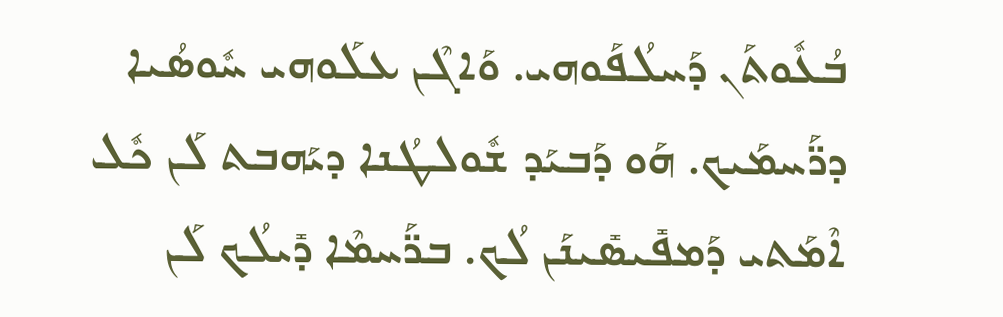ܒܳܥܽܘܬܰܢ ܕܰܚܠܳܦܰܘܗܝ. ܘܰܐܓܶܢ ܥܠܰܘܗܝ ܚܽܘܣܳܝܐ ܕܪ̈ܰܚܡܰܝܟ. ܗܰܘ ܕܰܒܝܰܕ ܫܽܘܠܛܳܢܐ ܕܝܰܗܒܬ ܠܰܢ ܟܽܠ ܐܶܡܰܬܝ ܕܰܡܦܺܝܣܺܝܢܰܢ ܠܳܟ. ܒܪ̈ܰܚܡܶܐ ܕܺܝܠܳܟ ܠܰܢ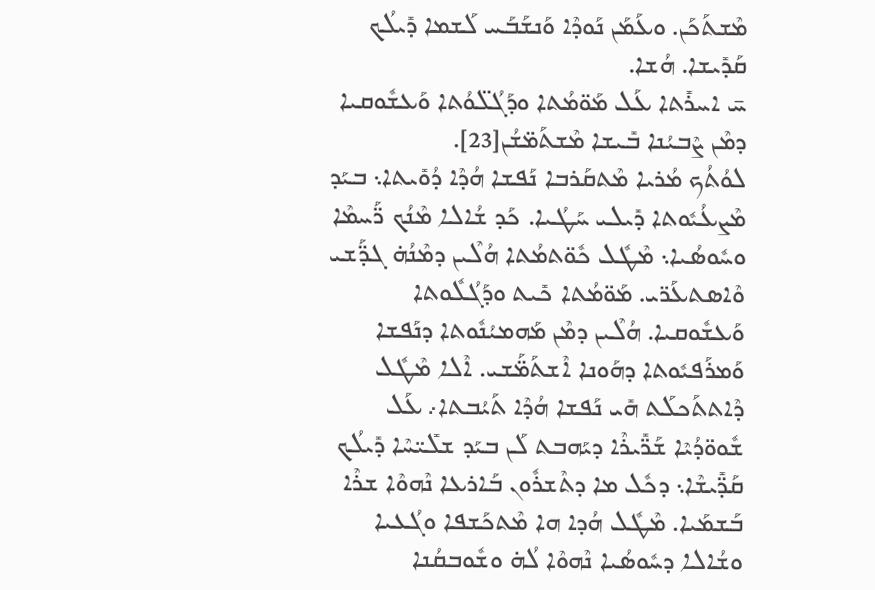ܡܶܫܬܰܟܰܢ. ܘܥܰܡܰܢ ܢܰܘܕܶܐ ܘܰܢܫܰܒܰܚ ܠܰܫܡܐ ܕܺܝܠܳܟ ܩܰܕܺܝܫܐ. ܗܳܫܐ.
ܚ̄ ܐܚܪܺܬܐ ܥܰܠ ܡܰܘ̈ܡܳܬܐ ܘܕܰܓܳܠ̈ܘܳܬܐ ܘܰܥܫܽܘܩܝܐ ܕܡܶܢ ܨܶܒܝܳܢܐ ܒܺܝܫܐ ܡܶܫܬܰܡ̈ܫܳܢ[23].
ܠܘܳܬܳܟ ܡܳܪܝܐ ܡܶܬܩܰܪܒܐ ܢܰܦܫܐ ܗܳܕܶܐ ܕܳܘܺܝܬܐ܆ ܒܝܰܕ ܡܶܨܥܳܝܽܘܬܐ ܕܺܝܠܝ ܚܰܛܳܝܐ. ܟܰܕ ܫܳܐܠܐ ܡܶܢܳܟ ܪ̈ܰܚܡܶܐ ܘܚܽܘܣܳܝܐ܆ ܡܶܛܽܠ ܟܽܘ̈ܬܡܳܬܐ ܗܳܠܶܝܢ ܕܡܶܢܳܗ̇ ܓܕ̈ܰܫܝ ܘܶܐܣܬܥܰܪ̈ܝ. ܡܰܘ̈ܡܳܬܐ ܟܺܝܬ ܘܕܰܓܳܠܽܘܬܐ ܘܰܥܫܽܘܩܝܐ. ܗܳܠܶܝܢ ܕܡܶܢ ܡܰܗܡܝܳܢܽܘܬܐ ܕܢܰܦܫܐ ܘܰܡܪܰܦܝܽܘܬܐ ܕܗܰܘܢܐ ܐܶܫܬܰܡ̈ܰܫܝ. ܐܶܠܐ ܡܶܛܽܠ ܕܶܐܬܬܰܟܠܰܬ ܗܺܝ ܢܰܦܫܐ ܗܳܕܶܐ ܬܰܝܳܒܬܐ܇ ܥܰܠ ܫܽܘܘ̈ܕܳܝܶܐ ܫܰܪ̈ܺܝܪܶܐ ܕܝܰܗܒܬ ܠܰܢ ܒܝܰܕ ܫܠܺܝ̈ܚܶܐ ܕܺܝܠܳܟ ܩܰܕ̈ܺܝܫܶܐ܆ ܕܟܽܠ ܡܐ ܕܬܶܫܪܽܘܢ ܒܰܐܪܥܐ ܢܶܗܘܶܐ ܫܪܶܐ ܒܰܫܡܰܝܐ. ܡܶܛܽܠ ܗܳܕܐ ܗܐ ܡܶܬܟܰܫܦܐ ܘܓܳܥܝܐ ܘܫܳܐܠܐ ܕܚܽܘܣܳܝܐ ܢܶܗܘܶܐ ܠܳܗ̇ ܘܫܽܘܒܩܳܢܐ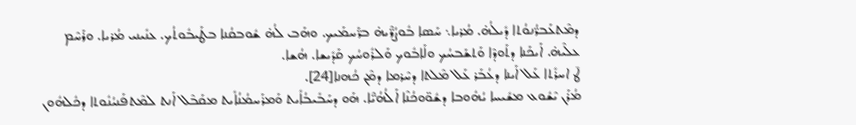ܕܡܶܬܥܰܒܪ̈ܳܢܘܳܬܐ ܕܺܝܠܳܗ̇. ܡܳܪܝܐ܆ ܚܰܣܐ ܒܽܘܨܳܪ̈ܶܝܗ̇ ܒܪ̈ܰܚܡܰܝܟ. ܘܗܰܒ ܠܳܗ̇ ܫܽܘܒܩܳܢܐ ܒܛܰܝܒܽܘܬܳܟ. ܥܢܺܝܢܝ ܡܳܪܝܐ. ܘܪܰܚܶܡ ܥܠܶܝܗ̇. ܐܰܝܟܰܢܐ ܕܬܰܘܕܶܐ ܘܰܬܫܰܒܚܳܟ ܘܠܰܐܒܽܘܟ ܘܰܠܪܽܘܚܳܟ ܩܰܕܺܝܫܐ. ܗܳܫܐ.
ܛ̄ ܐܚܪܺܬܐ ܥܰܠ ܐܰܝܢܐ ܕܥܳܒܰܪ ܥܰܠ ܡܶܠܬܐ ܕܚܶܪܡܐ ܕܡܶܢ ܟܳܗܢܐ[24].
ܡܳܪܰܢ ܝܶܫܽܘܥ ܡܫܺܝܚܐ ܝܳܗܽܘܒܐ ܕܫܽܘ̈ܘܟܳܢܶܐ ܐܰܠܳܗܳܝ̈ܶܐ. ܗܰܘ ܕܚܰܒܺܝܒܳܐܺܝܬ ܘܰܡܪܰܚܡܳܢܳܐܺܝܬ ܡܩܰܒܶܠ ܐܰܢܬ ܠܡܶܬܦܰܢܝܳܢܽܘܬܐ ܕܟܽܠܗܽܘܢ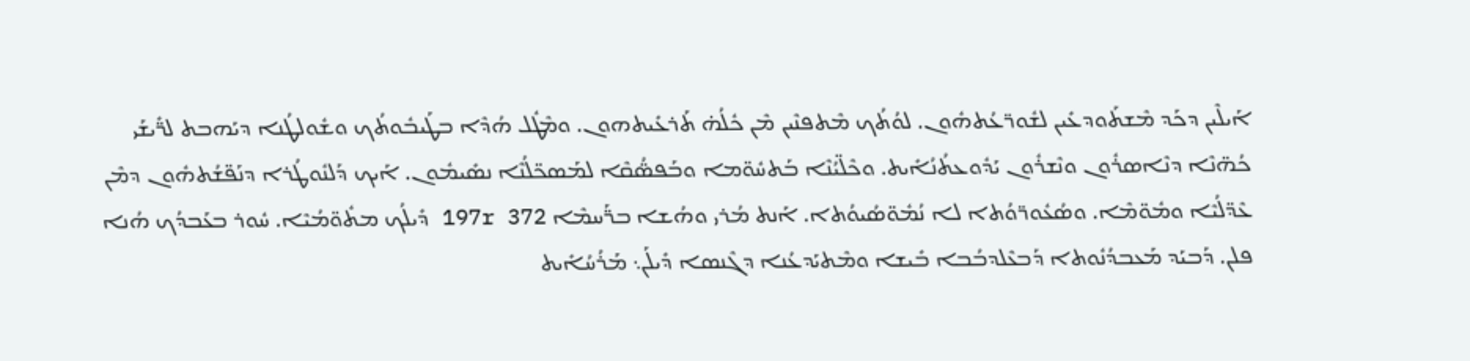ܐܰܝܠܶܝܢ ܕܟܰܕ ܡܶܫܬܰܘܕܥܺܝܢ ܠܫܽܘܪ̈ܥܳܬܗܽܘܢ. ܠܘܳܬܳܟ ܡܶܬܦܢܶܝܢ ܡܶܢ ܟܽܠܳܗ̇ ܬܰܪܥܺܝܬܗܘܢ. ܘܡܶܛܽܠ ܗܳܕܶܐ ܒܛܰܝܒܽܘܬܳܟ ܘܫܽܘܠܛܳܢܐ ܕܝܰܗܒܬ ܠܪ̈ܺܝܫܰܝ ܟܳܗ̈ܢܶܐ ܕܢܶܐܣܪܽܘܢ ܘܢܶܫܪܽܘܢ ܝܰܕܽܘܥܬܳܢܳܐܺܝܬ. ܘܟܶܠ̈ܝܳܢܶܐ ܒܰܬܚܽܘ̈ܡܐ ܘܒܰܦܣ̈ܳܩܶܐ ܠܡܰܣܟ̈ܠܳܢܶܐ ܢܣܺܝܡܽܘܢ. ܐܰܝܟ ܕܰܠܢܽܘܛܳܪܐ ܕܢܰܦ̈ܫܳܬܗܽܘܢ ܕܡܶܢ ܥܶܕ̈ܠܳܝܶܐ ܘܡܽܘ̈ܡܶܐ. ܘܣܳܥܽܘܪ̈ܘܳܬܐ ܠܐ ܢܳܡܽܘ̈ܣܳܝܘܳܬܐ. ܐܰܢܬ ܡܳܪܝ ܘܗܳܫܐ ܒܪ̈ܰܚܡܶܐ 197r 372 ܕܺܝܠܳܟ ܡܬܽܘ̈ܡܳܝܶܐ. ܚܽܘܪ ܒܥܰܒܕܳܟ ܗܳܢܐ ܦܠܢ. ܕܰܒܝܰܕ ܡܰܥܒܕܳܢܽܘܬܐ ܕܰܒܥܶܠܕܒܳܒܐ ܒܺܝܫܐ ܘܡܶܬܝܰܕܥܳܢܐ ܕܓܶܢܣܐ ܕܺܝܠܰܢ܆ ܡܰܪܳܚܳܐܺܝܬ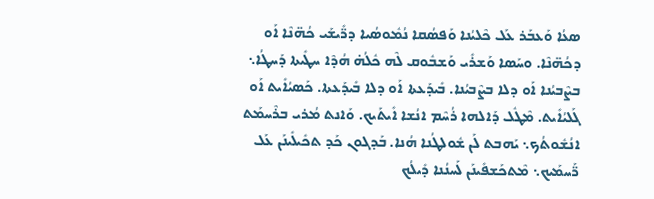ܣܥܳܐ ܘܰܥܒܰܪ ܥܰܠ ܟܶܠܝܳܢܐ ܘܰܦܣܳܩܐ ܢܳܡܽܘܣܳܝܐ ܕܪ̈ܺܝܫܰܝ ܟܳܗ̈ܢܶܐ ܐܰܘ ܕܟܳܗ̈ܢܶܐ. ܘܚܰܣܐ ܘܰܫܪܺܝ ܘܰܫܒܽܘܩ ܠܶܗ ܟܽܠܳܗ̇ ܗܳܕܶܐ ܚܛܺܝܬܐ ܕܰܚܛܳܐ܆ ܒܨܶܒܝܳܢܐ ܐܰܘ ܕܠܐ ܒܨܶܒܝܳܢܐ. ܒܺܝܕܰܥܬܐ ܐܰܘ ܕܠܐ ܒܺܝܕܰܥܬܐ. ܟܰܣܝܳܐܺܝܬ ܐܰܘ ܓܰܠܝܳܐܺܝܬ. ܡܶܛܽܠ ܕܰܐܠܗܐ ܪܳܚܶܡ ܐܢܳܫܐ ܐܺܝܬܰܝܟ. ܘܰܐܢܬ ܡܳܪܝ ܒܪܶܚܡܰܬ ܐܢܳܫܽܘܬܳܟ܆ ܝܰܗܒܬ ܠܰܢ ܫܽܘܠܛܳܢܐ ܗܳܢܐ. ܒܰܕܓܘܢ ܟܰܕ ܬܟܺܝܠܺܝܢܰܢ ܥܰܠ ܪ̈ܰܚܡܰܝܟ܆ ܡܶܬܟܰܫܦܺܝܢܰܢ ܠܰܚܢܳܢܐ ܕܺܝܠܳܟ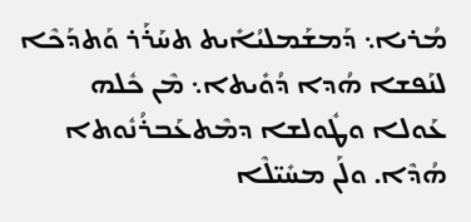ܡܳܪܝܐ܆ ܕܰܡܫܰܡܠܝܳܐܺܝܬ ܬܚܰܪܰܪ ܘܰܬܕܰܟܶܐ ܠܢܰܦܫܐ ܗܳܕܐ ܕܳܘܺܝܬܐ܆ ܡܶܢ ܟܽܠܗ ܥܰܘܠܐ ܘܛܽܘܠܫܐ ܕܡܶܬܥܰܒܪܳܢܽܘܬܐ ܗܳܕܶܐ. ܘܠܰܢ ܡܚܺܝ̈ܠܶܐ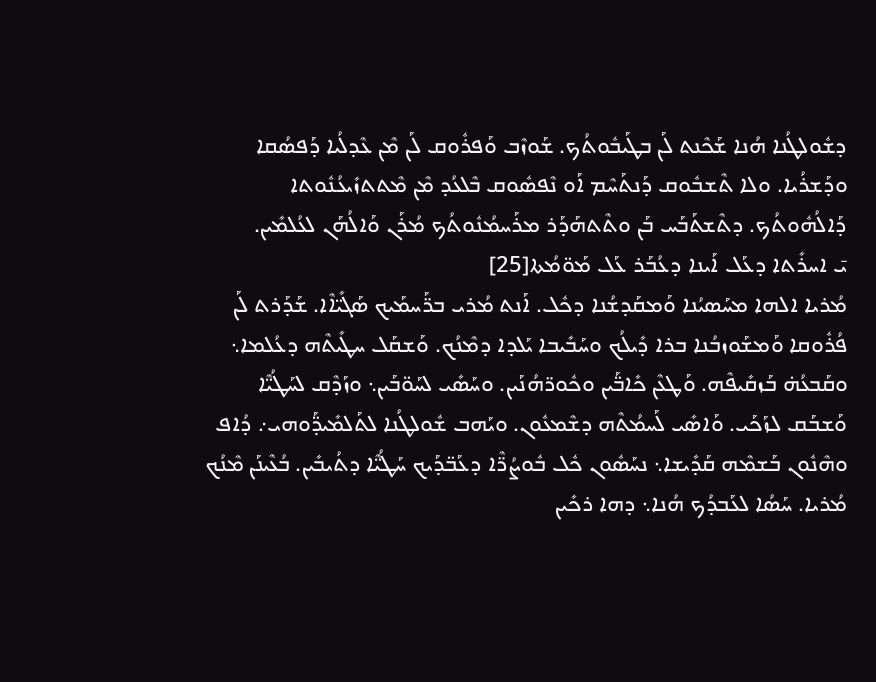ܕܫܽܘܠܛܳܢܐ ܗܳܢܐ ܫܰܟܶܢܬ ܠܰܢ ܒܛܰܝܒܽܘܬܳܟ. ܫܰܘܙܶܒ ܘܰܦܪܽܘܩ ܠܰܢ ܡܶܢ ܥܶܕܠܳܝܐ ܕܰܦܣܳܩܐ ܘܕܰܫܪܳܝܐ. ܘܠܐ ܬܶܫܒܽܘܩ ܕܰܢܬܰܚܶܡ ܐܰܘ ܢܶܦܣܽܘܩ ܒܶܠܥܳܕ ܡܶܢ ܡܶܬܬܙܺܝܥܳܢܽܘܬܐ ܕܰܐܠܳܗܽܘܬܳܟ. ܕܬܶܫܬܰܒܰܚ ܒܰܢ ܘܬܶܬܗܰܕܰܪ ܡܪܰܚܡܳܢܽܘܬܳܟ ܡܳܪܰܢ ܘܰܐܠܳܗܰܢ ܠܥܳܠܡܺܝܢ.
ܝ̄ ܐܚܪܺܬܐ ܕܥܰܠ ܐܰܝܢܐ ܕܥܳܒܰܪ ܥܰܠ ܡܰܘ̈ܡܳܬܐ[25]
ܡܳܪܝܐ ܐܠܗܐ ܡܚܰܣܝܳܢܐ ܘܰܡܩܰܕܫܳܢܐ ܕܟܽܠ. ܐܰܢܬ ܡܳܪܝ ܒܪ̈ܰܚܡܰܝܟ ܣܰܓܺܝ̈ܐܶܐ. ܫܰܕܰܪܬ ܠܰܢ ܦܳܪܽܘܩܐ ܘܰܡܫܰܘܙܒܳܢܐ ܒܪܐ ܕܺܝܠܳܟ ܘܚܰܒܺܝܒܐ ܝܰܠܕܐ ܕܡܶܢܳܟ. ܘܰܫܩܰܠ ܚܛܺܝܬܶܗ ܕܥܳܠܡܐ܆ ܘܩܰܒܥܳܗ̇ ܒܰܙܩܺܝܦܶܗ. ܘܰܛܥܶܢ ܟܺܐܒ̈ܰܝܢ ܘܟܽܘܪ̈ܗܳܢܰܝܢ. ܘܚܰܣܺܝ ܠܚܰܘ̈ܒܰܝܢ܆ ܘܙܰܕܶܩ ܠܚܰܛܳܝ̈ܶܐ ܘܰܫܒܰܩ ܠܙܰܟܰܝ. ܘܰܐܣܺܝ ܠܰܚܡܳܬܶܗ ܕܫܶܡܥܽܘܢ. ܘܝܰܗܒ ܫܽܘܠܛܳܢܐ ܠܬܰܠܡܺܝܕ̈ܰܘܗܝ܇ ܕܳܐܦ ܘܗܶܢܽܘܢ ܒܰܫܡܶܗ ܩܰܕܺܝܫܐ܆ ܢܚܰܣܽܘܢ ܟܽܠ ܒܽܘܨܳܪ̈ܶܐ ܕܥܰܒ̈ܕܰܝܟ ܚܰܛܳܝ̈ܶܐ ܕܬܳܝܒܺܝܢ. ܒܳܥܶܝܢܰܢ ܡܶܢܳܟ ܡܳܪܝܐ. ܚܰܣܳܐ ܠܥܰܒܕܳܟ ܗܳܢܐ܆ ܕܗܐ ܪܟܺܝܢ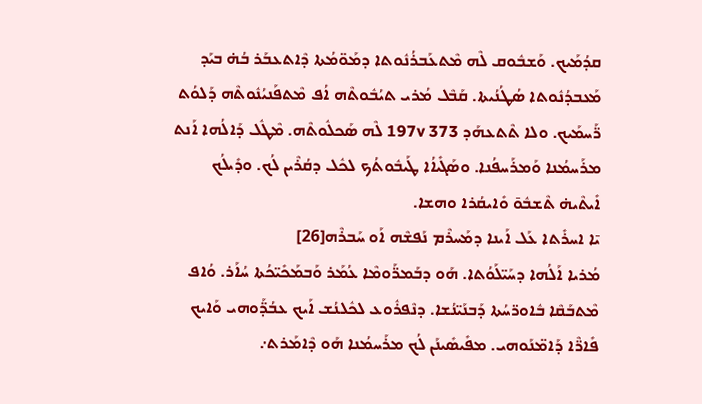ܩܕܳܡܰܝܟ. ܘܰܫܒܽܘܩ ܠܶܗ ܡܶܬܥܰܒܪܳܢܽܘܬܐ ܕܡܰܘ̈ܡܳܬܐ ܕܶܐܬܥܒܰܪ ܒܳܗ̇ ܒܝܰܕ ܡܰܥܒܕܳܢܽܘܬܐ ܣܳܛܳܢܳܝܬܐ. ܩܰܒܶܠ ܡܳܪܝ ܬܝܳܒܽܘܬܶܗ ܐܳܦ ܡܶܬܦܰܢܝܳܢܽܘܬܶܗ ܕܰܠܘܳܬ ܪ̈ܰܚܡܰܝܟ. ܘܠܐ ܬܶܬܥܗܰܕ 197v 373 ܠܶܗ ܣܰܟܠܽܘܬܶܗ. ܡܶܛܽܠ ܕܰܐܠܳܗܐ ܐܰܢܬ ܡܪܰܚܡܳܢܐ ܘܰܡܪܰܚܦܳܢܐ. ܘܣܰܓܺܝܐܳܐ ܛܰܝܒܽܘܬܳܟ ܠܟܽܠ ܕܩܳܪܶܝܢ ܠܳܟ. ܘܕܺܝܠܳܟ ܐܺܝܬܶܝܗ̇ ܬܶܫܒܽܘ̄ ܘܺܐܝܩܳܪܐ ܘܗܫܐ.
ܝ̄ܐ ܐܚܪܺܬܐ ܥܰܠ ܐܰܝܢܐ ܕܡܰܚܪܶܡ ܢܰܦܫܶܗ ܐܰܘ ܚܰܒܪܶܗ[26]
ܡܳܪܝܐ ܐܰܠܳܗܐ ܕܚܰܝ̈ܠܰܘܳܬܐ. ܗܰܘ ܕܒܰܡܪ̈ܰܘܡܶܐ ܥܳܡܰܪ ܘܰܒܡܰܟܺܝ̈ܟܳܬܐ ܚܳܐܰܪ. ܘܳܐܦ ܡܶܬܒܰܩܶܐ ܒܽܐܘܪ̈ܚܳܬܐ ܕܰܒܢܰܝ̈ܢܳܫܐ. ܕܢܶܦܪܽܘܥ ܠܟܽܠܢܳܫ ܐܰܝܟ ܥܒܳܕ̈ܰܘܗܝ ܘܰܐܝܟ ܦܺܐܪ̈ܶܐ ܕܰܐܡ̈ܢܰܘܗܝ. ܡܦܺܝܣܺܝܢܰܢ ܠܳܟ ܡܪܰܚܡܳܢܐ ܗܰܘ ܕܶܐܡܰܪܬ܇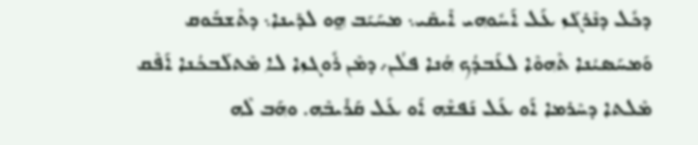ܕܟܽܠ ܕܢܶܪܓܰܙ ܥܰܠ ܐܰܚܽܘܗܝ ܐܺܝܩܺܝ܆ ܡܚܰܝܰܒ ܗ̱ܘ ܠܕܺܝܢܐ܆ ܕܬܶܫܒܽܘܩ ܘܰܡܚܰܣܝܳܢܐ ܬܶܗܘܶܐ ܠܥܰܒܕܳܟ ܗܳܢܐ ܦܠܳܢ܇ ܕܡܶܢ ܪܽܘܓܙܐ ܠܐ ܡܶܬܠܰܒܟܳܢܐ ܐܰܦܶܩ ܡܶܠܬܐ ܕܚܶܪܡܐ ܐܰܘ ܥܰܠ ܢܰܦܫܶܗ ܐܰܘ ܥܰܠ ܩܰܪܺܝܒܶܗ. ܘܗܰܒ ܠܶܗ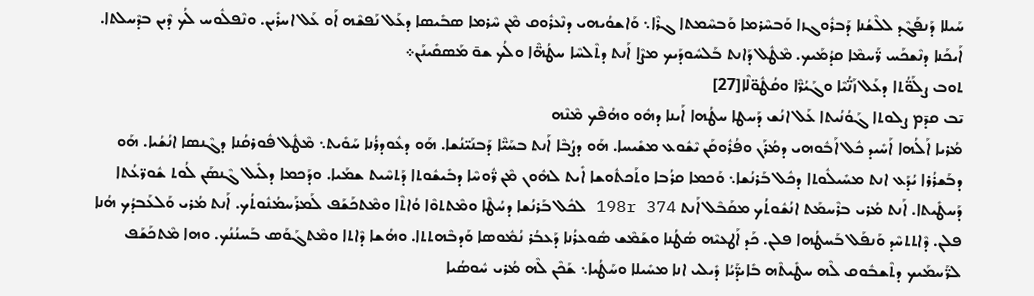ܚܰܝܠܐ ܕܰܢܦܰܓܶܕ ܠܠܶܫܳܢܐ ܕܰܒܪܽܘܓܙܐ ܘܰܒܚܶܪܡܐ ܘܰܒܚܶܡܬܐ ܓܪܶܐ܆ ܘܰܐܫܘܳܝܗܝ ܕܢܶܥܪܽܘܩ ܡܶܢ ܚܶܪܡܐ ܣܒܺܝܣܐ ܕܥܰܠ ܢܰܦܫܶܗ ܐܰܘ ܥܰܠ ܐܚܪܺܝܢ. ܘܢܶܦܠܽܘܚ ܠܳܟ ܕܶܝܢ ܒܕܶܚܠܬܐ. ܐܰܝܟܰܢܐ ܕܢܶܫܟܰܚ ܪ̈ܰܚܡܶܐ ܩܕܳܡܰܝܟ. ܡܶܛܽܠ ܕܰܐܢܬ ܒܰܠܚܽܘܕܰܝܟ ܡܨܶܐ ܐܰܢܬ ܕܬܶܠܚܶܐ ܚܛܳܗ̈ܶܐ ܘܠܳܟ ܫܘ̄ ܡܰܣܩܺܝܢܰܢ܀
ܬܘܒ ܨܠܰܘ̈ܳܬܐ ܕܥܰܠ ܙܰܢ̈ܳܝܶܐ ܘܓܰܝܳܪ̈ܶܐ ܘܩܳܛܽܘ̈ܠܶܐ[27]
ܝ̄ܒ ܩܕ̄ܡ ܨܠܘܬܐ ܓܰܘܳܢܳܝܬܐ ܥܰܠ ܐܢܳܫ ܕܰܚܛܐ ܚܛܳܗܐ ܐܰܝܢܐ ܕܗܽܘ ܘܗܳܦܶܟ ܡܶܢܶܗ
ܡܳܪܝܐ ܐܰܠܳܗܐ ܐܰܚܺܝܕ ܟܽܠ ܐܰܒܽܘܗܝ ܕܡܳܪܰܢ ܘܦܳܪܽܘܩܰܢ ܝܶܫܽܘܥ ܡܫܺܝܚܐ. ܗܰܘ ܕܨܳܒܶܐ ܐܰܢܬ ܒܚܰܝ̈ܶܐ ܕܰܒܢܰܝ̈ܢܳܫܐ. ܗܰܘ ܕܥܽܘܕܪܳܢܐ ܚܰܘܺܝܬ܆ ܡܶܛܽܠ ܦܽܘܪܩܳܢܐ ܕܓܶܢܣܐ ܐܢܳܫܳܝܐ. ܗܰܘ ܕܒܰܫܪܳܪܐ ܝܳܕܰܥ ܐܢܬ ܡܚܺܝܠܽܘܬܐ ܕܟܽܠ ܒܰܪܢܳܫܐ܆ ܘܰܟܡܐ ܩܪܳܒܐ ܘܬܰܟܬܽܘܫܐ ܐܺܝܬ ܠܗܽܘܢ ܡܶܢ ܪ̈ܽܘܚܶܐ ܕܒܺܝܫܽܘܬܐ ܕܰܬܚܶܝܬ ܫܡܰܝܐ. ܘܕܰܟܡܐ ܕܠܺܝܠ ܓܶܢܣܰܢ ܠܳܘܬ ܫܽܘܪ̈ܥܳܬܐ ܕܰܚܛܺܝܬܐ. ܐܰܢܬ ܡܳܪܝ ܒܪܶܚܡܰܬ ܐܢܳܫܽܘܬܳܟ ܡܩܰܒܶܠ ܐܰܢܬ 198r 374 ܠܟܽܠ ܒܰܪܢܳܫܐ ܕܚܳܛܶܐ ܘܡܶܬܬܘܶܐ ܘܳܐܬܶܐ ܘܡܶܬܟܰܫܰܦ ܠܰܡܪܰܚܡܳܢܽܘܬܳܟ. ܐܰܢܬ ܡܳܪܝ ܘܰܠܥܰܒܕܳܟ ܗܳܢܐ ܦܠܢ. ܕܶܐܬܬܚܶܕ ܘܰܢܦܰܠ ܒܰܚܛܳܗܐ ܦܠܢ. ܟܰܕ ܐܰܛܥܝܶܗ ܣܳܛܳܢܐ ܘܫܰܡܶܫ ܣܽܘܥܪܳܢܐ ܕܰܥܒܳܪ ܢܳܡܽܘܣܐ ܘܰܕܒܶܗܬܬܐ. ܘܗܳܫܐ ܕܶܐܬܐ ܘܡܶܬܓܰܘܰܣ ܒܰܚܢܳܢܳܟ. ܘܗܐ ܡܶܬܟܰܫܰܦ ܠܪ̈ܰܚܡܰܝܟ ܕܬܶܫܒܽܘܩ ܠܶܗ ܚܛܺܝܬܶܗ ܒܺܐܝܕ̈ܰܝܳܐ ܕܺܝܠܝ ܐܢܐ ܡܚܺܝܠܐ ܘܚܰܛܳܝܐ܆ ܫܰܟܶܢ ܠܶܗ ܡܳܪܝ ܚܽܘܣܳܝܐ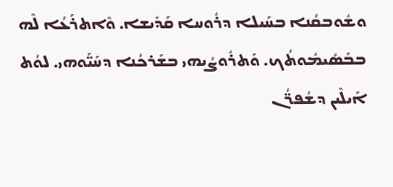ܘܫܽܘܒܩܳܢܐ ܒܚܰܝܠܐ ܕܪܽܘܚܐ ܩܰܕܺܝܫܐ. ܘܶܐܬܪܰܥܳܐ ܠܶܗ ܒܒܰܣܺܝܡܽܘܬܳܟ. ܘܰܬܪܽܘܨܳܝܗܝ ܒܫܰܪܟܳܢܐ ܕܚܰܝ̈ܰܘܗܝ. ܠܘܳܬ ܐܰܝܠܶܝܢ ܕܫܳܦܪ̈ܳܢ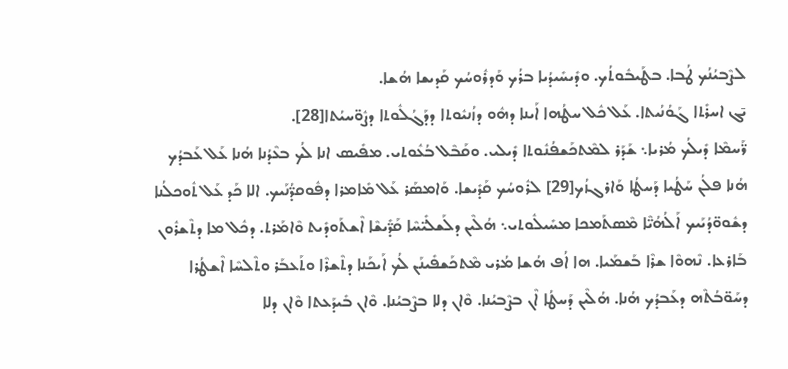ܠܨܶܒܝܳܢܳܟ ܛܳܒܐ. ܒܛܰܝܒܽܘܬܳܟ. ܘܕܺܝܚܺܝܕܳܝܐ ܒܪܳܟ ܘܰܕܪܽܘܚܳܟ ܩܰܕܝܫܐ ܗܳܫܐ.
ܝ̄ܓ ܐܚܪܺܬܐ ܓܰܘܳܢܳܝܬܐ. ܥܰܠ ܟܽܠ ܚܛܳܗܐ ܐܰܝܢܐ ܕܗܽܘ ܕܙܳܢܝܽܘܬܐ ܕܕܰܓܳܠܽܘܬܐ ܕܨܽܘ̈ܚܝܳܬܐ[28].
ܪ̈ܰܚܡܶܐ ܕܺܝܠܳܟ ܡܳܪܝܐ܆ ܫܰܕܰܪ ܠܡܶܬܟܰܫܦܳܢܽܘܬܐ ܕܺܝܠܝ. ܘܩܰܒܶܠ ܒܳܥܽܘܬܝ. ܡܦܺܝܣ ܐܢܐ ܠܳܟ ܒܥܶܕܳܢܐ ܗܳܢܐ ܥܰܠ ܥܰܒܕܳܟ ܗܳܢܐ ܦܠܳܢ ܚܰܛܳܝܐ ܕܰܚܛܳܐ ܘܰܐܪܓܙܳܟ[29] ܠܪܽܘܚܳܟ ܩܰܕܺܝܫܐ. ܘܰܐܡܣܰܪ ܥܰܠ ܡܺܐܡܪܐ ܕܦܽܘܩܕ̈ܳܢܰܝܟ. ܐܠܐ ܟܰܕ ܥܰܠ ܬܽܘܟܠܳܢܐ ܕܫܽܘܘ̈ܕܳܝܰܝܟ ܐܰܠܳܗܳܝ̈ܶܐ ܡܶܣܬܰܡܟܐ ܡܚܺܝܠܽܘܬܝ܆ ܗܳܠܶܝܢ ܕܠܰܫܠܺܝ̈ܚܶܐ ܩܰܕ̈ܺܝܫܶܐ ܐܶܫܬܰܘܕܺܝܬ ܘܶܐܡܰܪܬ. ܕܟܽܠ ܡܐ ܕܬܶܫܪܽܘܢ ܒܰܐܪܥܐ. ܢܶܗܘܶܐ ܫܪܶܐ ܒܰܫܡܰܝܐ. ܗܐ ܐܳܦ ܗܳܫܐ ܡܳܪܝ ܡܶܬܟܰܫܦܺܝܢܰܢ ܠܳܟ ܐܰܝܟܰܢܐ ܕܬܶܫܪܶܐ ܘܬܰܥܒܰܪ ܘܬܶܠܚܶܐ ܐܶܫܛܳܪܐ ܕܚܰܘ̈ܒܳܬܶܗ ܕܥܰܒܕܳܟ ܗܳܢܐ. ܗܳܠܶܝܢ ܕܰܚܛܳܐ ܐܶܢ ܒܨܶܒܝܳܢܐ. ܘܶܐܢ ܕܠܐ ܒܨܶܒܝܳܢܐ. ܘܶܐܢ ܒܺܝܕܰܥܬܐ ܘܶܐܢ ܕܠܐ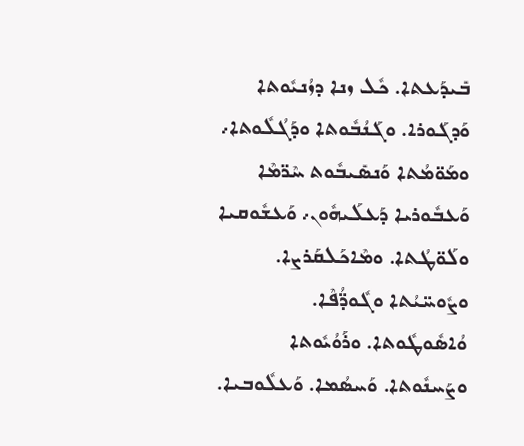ܒܺܝܕܰܥܬܐ. ܟܽܠ ܙܢܐ ܕܙܳܢܝܽܘܬܐ ܘܰܕܓܰܘܪܐ. ܘܓܰܢܳܒܽܘܬܐ ܘܕܰܓܳܠܽܘܬܐ܇ ܘܡܰܘ̈ܡܳܬܐ ܘܰܢܣܺܝܒܽܘܬ ܚܶܪ̈ܡܶܐ ܘܰܥܒܽܘܪܝܐ ܕܰܥܠܰܝܗܽܘܢ܇ ܘܰܥܫܽܘܩܝܐ ܘܠܰܘ̈ܛܳܬܐ. ܘܡܶܐܟܰܠܩܰܪܨܐ. ܘܨܽܘܚ̈ܝܳܬܐ ܘܓܽܘܕ̈ܳܦܶܐ. ܘܳܐܣܽܘܛܽܘܬܐ. ܘܪܰܘܳܝܽܘܬܐ ܘܨܰܚܢܽܘܬܐ. ܘܰܚܣܳܡܐ. ܘܰܥܠܽܘܒܝܐ.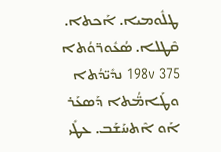ܛܠܽܘܡܝܐ. ܐܰܟܬܐ. ܩܶܛܠܐ. ܣܳܥܽܘܪ̈ܘܳܬܐ 198v 375 ܢܕܺܝ̈ܕܳܬܐ ܘܛܰܐܡ̈ܳܬܐ ܕܰܣܥܰܪ ܐܰܘ ܐܶܬܚܰܫܰܒ. ܥܛܺܝ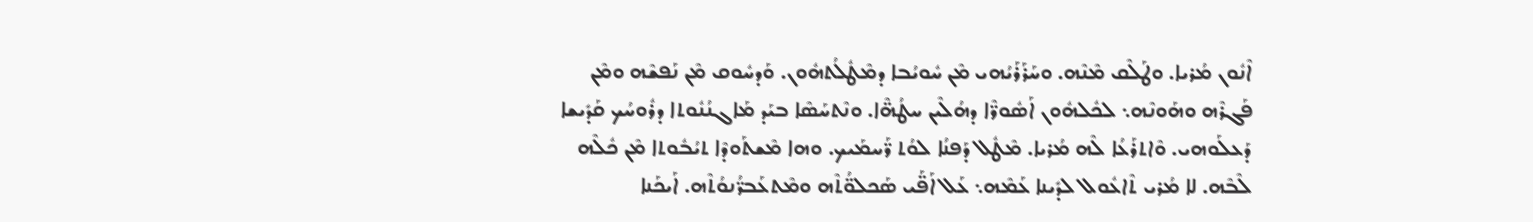ܐܶܢܽܘܢ ܡܳܪܝܐ. ܘܛܰܠܶܩ ܡܶܢܶܗ. ܘܚܰܪܰܪܰܝܳܗܝ ܡܶܢ ܚܽܘܝܳܒܐ ܕܡܶܛܽܠܳܬܗܽܘܢ. ܘܰܕܚܽܘܩ ܡܶܢ ܢܰܦܫܶܗ ܘܡܶܢ ܦܰܓܪܶܗ ܘܗܰܘܢܶܗ܆ ܠܟܽܠܗܽܘܢ ܐܰܣܽܘܪ̈ܶܐ ܕܗܳܠܶܝܢ ܚܛܳܗ̈ܶܐ. ܘܢܶܬܚܰܣܶܐ ܒܝܰܕ ܡܰܐܓܢܳܢܽܘܬܐ ܕܪܽܘܚܳܟ ܩܰܕܺܝܫܐ ܕܰܥܠܰܘܗܝ. ܘܶܐܬܪܰܥܳܐ ܠܶܗ ܡܳܪܝܐ. ܡܶܛܽܠ ܕܰܦܢܳܐ ܠܘܳܬ ܪ̈ܰܚܡܰܝܟ. ܘܗܐ ܡܶܫܬܰܘܕܶܐ ܬܝܳܒܽܘܬܐ ܡܶܢ ܟܽܠܶܗ ܠܶܒܶܗ. ܠܐ ܡܳܪܝ ܬܶܐܥܽܘܠ ܠܕܺܝܢܐ ܥܰܡܶܗ܆ ܥܰܠ ܐܰܦ̈ܰܝ ܣܰܟܠܘ̈ܳܬܶܗ ܘܡܶܬܥܰܒܪ̈ܳܢܘܳܬܶܗ. ܐܰܝܟܰܢܐ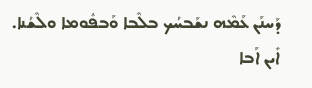ܕܰܚܢܰܢ ܥܰܡܶܗ ܢܫܰܒܚܳܟ ܒܠܶܒܐ ܘܰܒܦܽܘܡܐ ܘܠܶܫܳܢܐ. ܐܺܝܢ ܐܰܒܐ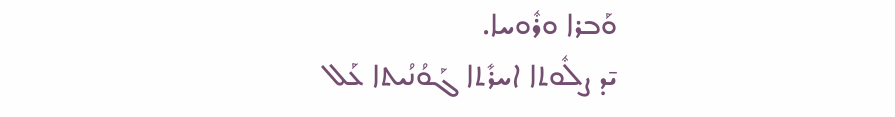ܘܰܒܪܐ ܘܪܽܘܚܐ.
ܝ̄ܕ ܨܠܽܘܬܐ ܐܚܪܺܬܐ ܓܰܘܳܢܳܝܬܐ ܥܰܠ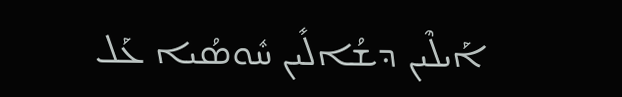ܐܰܝܠܶܝܢ ܕܫܳܐܠܺܝܢ ܚܽܘܣܳܝܐ ܥܰܠ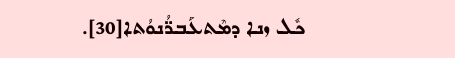ܟܽܠ ܙܢܐ ܕܡܶܬܥܰܒܪ̈ܳܢܘܳܬܐ[30].